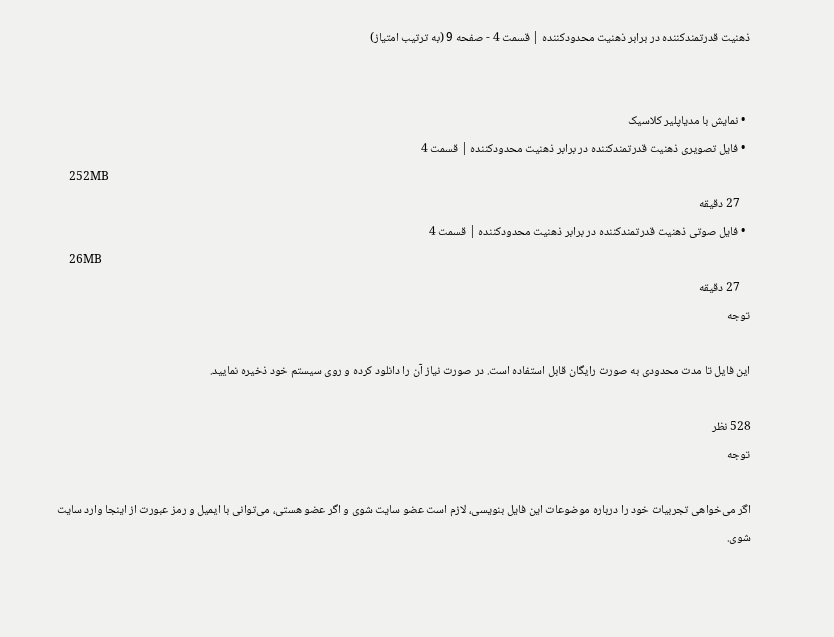ذهنیت قدرتمندکننده در برابر ذهنیت محدودکننده | قسمت 4 - صفحه 9 (به ترتیب امتیاز)


  • نمایش با مدیاپلیر کلاسیک
  • فایل تصویری ذهنیت قدرتمندکننده در برابر ذهنیت محدودکننده | قسمت 4
    252MB
    27 دقیقه
  • فایل صوتی ذهنیت قدرتمندکننده در برابر ذهنیت محدودکننده | قسمت 4
    26MB
    27 دقیقه
توجه

این فایل تا مدت محدودی به صورت رایگان قابل استفاده است. در صورت نیاز آن را دانلود کرده و روی سیستم خود ذخیره نمایید.

528 نظر
توجه

اگر می‌‌خواهی تجربیات خود را درباره موضوعات این فایل بنویسی، لازم است عضو سایت شوی و اگر عضو هستی، می‌توانی با ایمیل و رمز عبورت از اینجا وارد سایت شوی.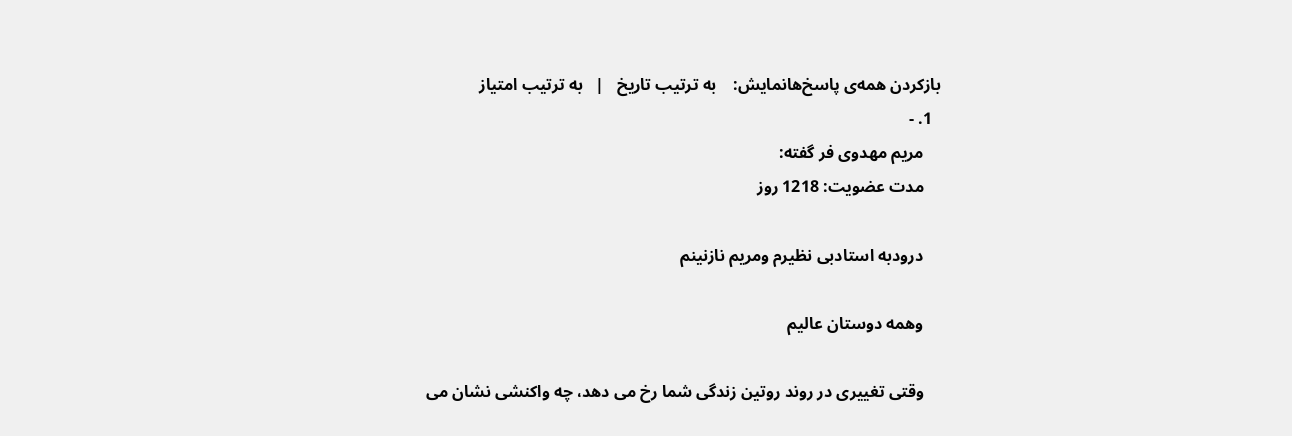بازکردن همه‌ی پاسخ‌هانمایش:    به ترتیب تاریخ   |   به ترتیب امتیاز
  1. -
    مریم مهدوی فر گفته:
    مدت عضویت: 1218 روز

    درودبه استادبی نظیرم ومریم نازنینم

    وهمه دوستان عالیم

    وقتی تغییری در روند روتین زندگی شما رخ می دهد، چه واکنشی نشان می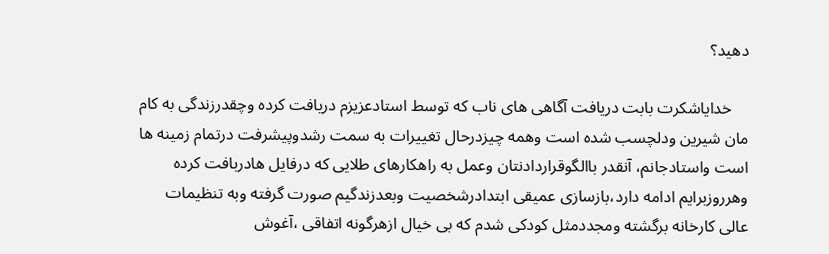دهید؟

    خدایاشکرت بابت دریافت آگاهی های ناب که توسط استادعزیزم دریافت کرده وچقدرزندگی به کام مان شیرین ودلچسب شده است وهمه چیزدرحال تغییرات به سمت رشدوپیشرفت درتمام زمینه ها است واستادجانم، آنقدر باالگوقراردادنتان وعمل به راهکارهای طلایی که درفایل هادربافت کرده وهرروزبرایم ادامه دارد،بازسازی عمیقی ابتدادرشخصیت وبعدزندگیم صورت گرفته وبه تنظیمات عالی کارخانه برگشته ومجددمثل کودکی شدم که بی خیال ازهرگونه اتفاقی ،آغوش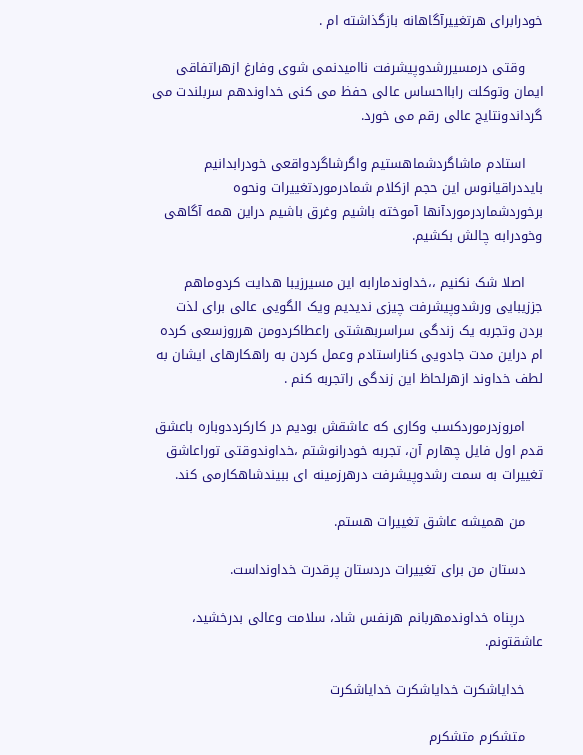خودرابرای هرتغییرآگاهانه بازگذاشته ام .

    وقتی درمسیررشدوپیشرفت ناامیدنمی شوی وفارغ ازهراتفاقی ایمان وتوکلت رابااحساس عالی حفظ می کنی خداوندهم سربلندت می گرداندونتایج عالی رقم می خورد.

    استادم ماشاگردشماهستیم واگرشاگردواقعی خودرابدانیم بایددراقیانوس این حجم ازکلام شمادرموردتغییرات ونحوه برخوردشماردرموردآنها آموخته باشیم وغرق باشیم دراین همه آگاهی وخودرابه چالش بکشیم.

    اصلا شک نکنیم ،،خداوندمارابه این مسیرزیبا هدایت کردوماهم جززیبایی ورشدوپیشرفت چیزی ندیدیم ویک الگویی عالی برای لذت بردن وتجربه یک زندگی سراسربهشتی راعطاکردومن هرروزسعی کرده ام دراین مدت جادویی کناراستادم وعمل کردن به راهکارهای ایشان به لطف خداوند ازهرلحاظ این زندگی راتجربه کنم .

    امروزدرموردکسب وکاری که عاشقش بودیم در کارکرددوباره باعشق قدم اول فایل چهارم آن، تجربه خودرانوشتم ،خداوندوقتی توراعاشق تغییرات به سمت رشدوپیشرفت درهرزمینه ای ببیندشاهکارمی کند.

    من همیشه عاشق تغییرات هستم.

    دستان من برای تغییرات دردستان پرقدرت خداونداست.

    درپناه خداوندمهربانم هرنفس شاد، سلامت وعالی بدرخشید، عاشقتونم.

    خدایاشکرت خدایاشکرت خدایاشکرت

    متشکرم متشکرم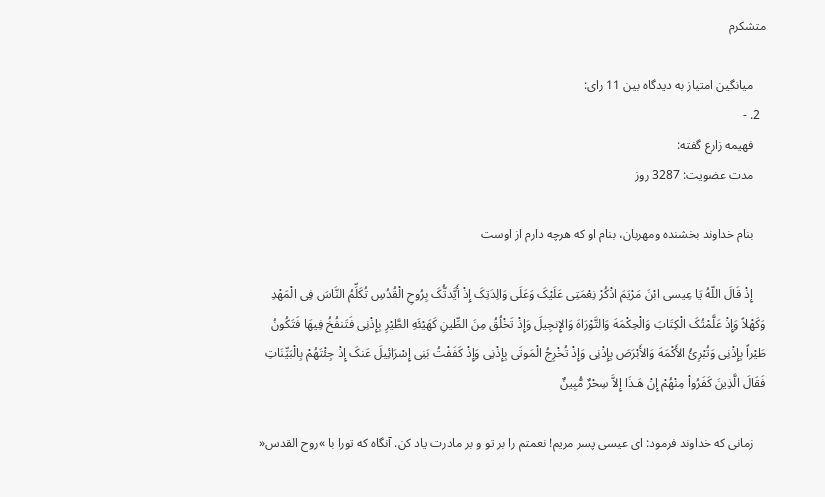متشکرم

    میانگین امتیاز به دیدگاه بین 11 رای:
  2. -
    فهیمه زارع گفته:
    مدت عضویت: 3287 روز

    بنام خداوند بخشنده ومهربان، بنام او که هرچه دارم از اوست

    إِذْ قَالَ اللّهُ یَا عِیسی ابْنَ مَرْیَمَ اذْکُرْ نِعْمَتِی عَلَیْکَ وَعَلَی وَالِدَتِکَ إِذْ أَیَّدتُّکَ بِرُوحِ الْقُدُسِ تُکَلِّمُ النَّاسَ فِی الْمَهْدِ وَکَهْلاً وَإِذْ عَلَّمْتُکَ الْکِتَابَ وَالْحِکْمَهَ وَالتَّوْرَاهَ وَالإِنجِیلَ وَإِذْ تَخْلُقُ مِنَ الطِّینِ کَهَیْئَهِ الطَّیْرِ بِإِذْنِی فَتَنفُخُ فِیهَا فَتَکُونُ طَیْراً بِإِذْنِی وَتُبْرِئُ الأَکْمَهَ وَالأَبْرَصَ بِإِذْنِی وَإِذْ تُخْرِجُ الْمَوتَی بِإِذْنِی وَإِذْ کَفَفْتُ بَنِی إِسْرَائِیلَ عَنکَ إِذْ جِئْتَهُمْ بِالْبَیِّنَاتِ فَقَالَ الَّذِینَ کَفَرُواْ مِنْهُمْ إِنْ هَـذَا إِلاَّ سِحْرٌ مُّبِینٌ

    زمانى که خداوند فرمود: اى عیسى پسر مریم! نعمتم را بر تو و بر مادرت یاد کن. آنگاه که تورا با »روح القدس«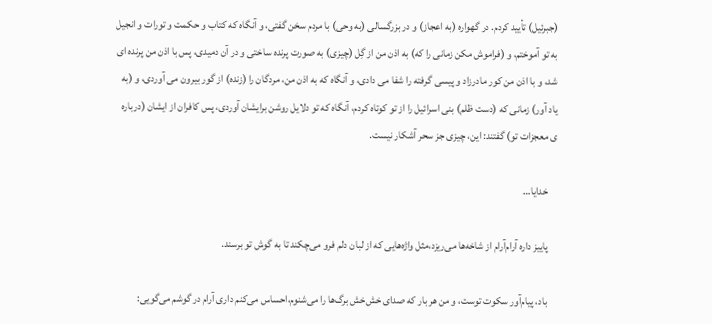(جبرئیل) تأیید کردم. در گهواره (به اعجاز) و در بزرگسالى (به وحى) با مردم سخن گفتى، و آنگاه که کتاب و حکمت و تورات و انجیل به تو آموختم، و (فراموش مکن زمانى را که) به اذن من از گِل (چیزى) به صورت پرنده ساختى و در آن دمیدى، پس با اذن من پرنده اى شد، و با اذن من کور مادرزاد و پیسى گرفته را شفا مى دادى، و آنگاه که به اذن من، مردگان را (زنده) از گور بیرون مى آوردى، و (به یاد آور) زمانى که (دست ظلم) بنى اسرائیل را از تو کوتاه کردم، آنگاه که تو دلایل روشن برایشان آوردى، پس کافران از ایشان (درباره ى معجزات تو) گفتند: این، چیزى جز سحر آشکار نیست.

    خدایا…

    پاییز داره آرام‌آرام از شاخه‌ها می‌ریزد،مثل واژه‌هایی که از لبان دلم فرو می‌چکند تا به گوش تو برسند.

    باد، پیام‌آور سکوت توست، و من هر بار که صدای خش‌خش برگ‌ها را می‌شنوم،احساس می‌کنم داری آرام در گوشم می‌گویی: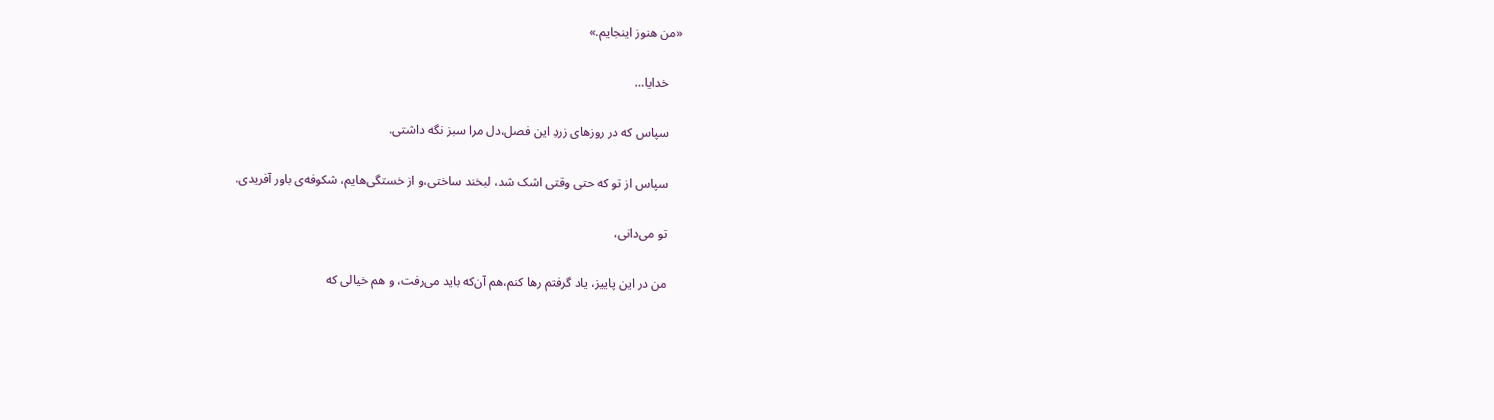«من هنوز اینجایم.»

    خدایا…

    سپاس که در روزهای زردِ این فصل،دل مرا سبز نگه داشتی.

    سپاس از تو که حتی وقتی اشک شد، لبخند ساختی،و از خستگی‌هایم، شکوفه‌ی باور آفریدی.

    تو می‌دانی،

    من در این پاییز، یاد گرفتم رها کنم،هم آن‌که باید می‌رفت، و هم خیالی که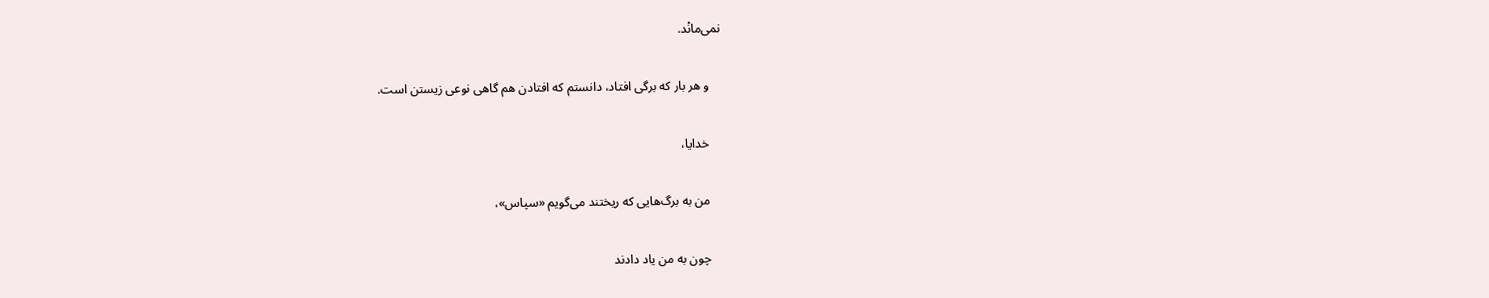نمی‌مانْد.

    و هر بار که برگی افتاد، دانستم که افتادن هم گاهی نوعی زیستن است.

    خدایا،

    من به برگ‌هایی که ریختند می‌گویم «سپاس»،

    چون به من یاد دادند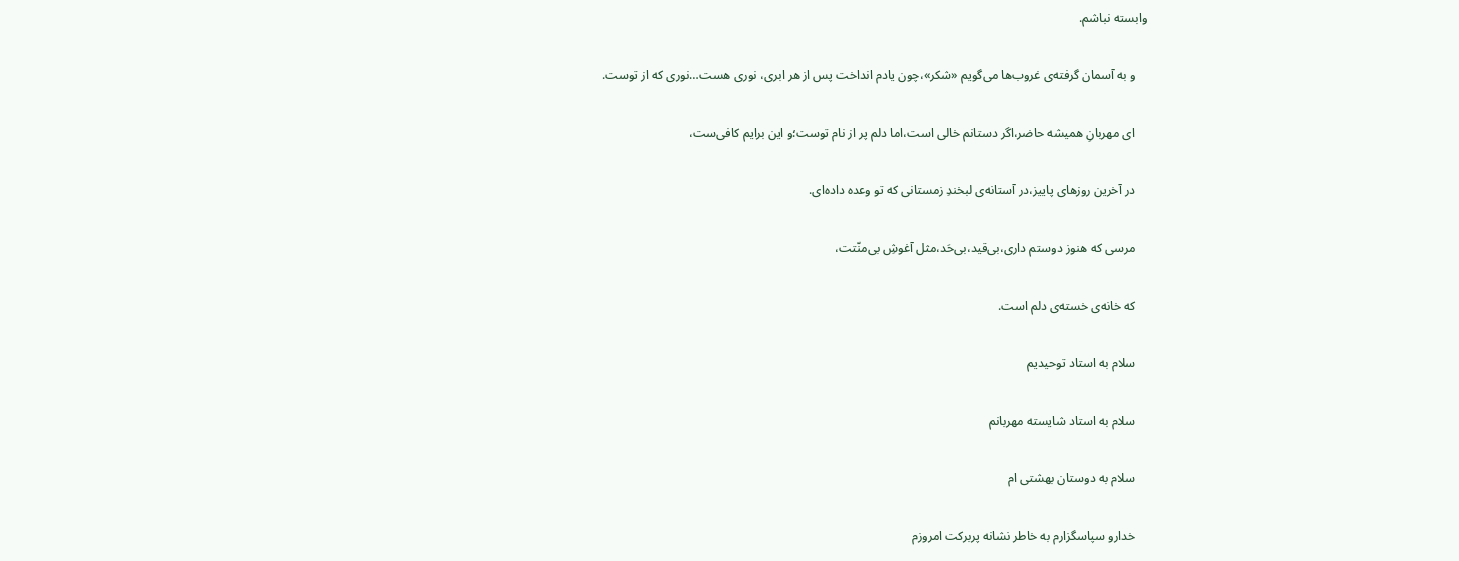وابسته نباشم.

    و به آسمان گرفته‌ی غروب‌ها می‌گویم «شکر»،چون یادم انداخت پس از هر ابری، نوری هست…نوری که از توست.

    ای مهربانِ همیشه حاضر،اگر دستانم خالی است،اما دلم پر از نام توست؛و این برایم کافی‌ست،

    در آخرین روزهای پاییز،در آستانه‌ی لبخندِ زمستانی که تو وعده داده‌ای.

    مرسی که هنوز دوستم داری،بی‌قید،بی‌حَد،مثل آغوشِ بی‌منّتت،

    که خانه‌ی خسته‌ی دلم است.

    سلام به استاد توحیدیم

    سلام به استاد شایسته مهربانم

    سلام به دوستان بهشتی ام

    خدارو سپاسگزارم به خاطر نشانه پربرکت امروزم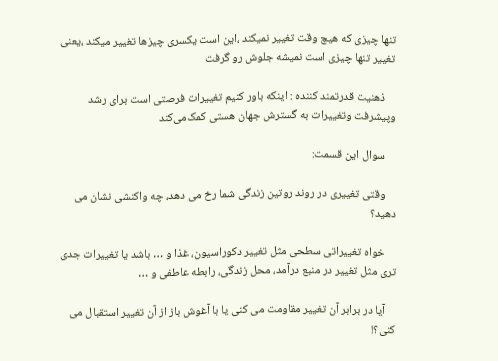تنها چیزی که هیچ وقت تغییر نمیکند ،این است یکسری چیزها تغییر میکند ،یعنی تغییر تنها چیزی است نمیشه جلوش رو گرفت

    ذهنیت قدرتمند کننده : اینکه باور کنیم تغییرات فرصتی است برای رشد وپیشرفت وتغییرات به گسترش جهان هستی کمک‌می‌کند

    سوال این قسمت:

    وقتی تغییری در روند روتین زندگی شما رخ می دهد، چه واکنشی نشان می دهید؟

    خواه تغییراتی سطحی مثل تغییر دکوراسیون، غذا و … باشد یا تغییرات جدی تری مثل تغییر در منبع درآمد، محل زندگی، رابطه عاطفی و …

    آیا در برابر آن تغییر مقاومت می کنی یا با آغوش باز از آن تغییر استقبال می کنی؟!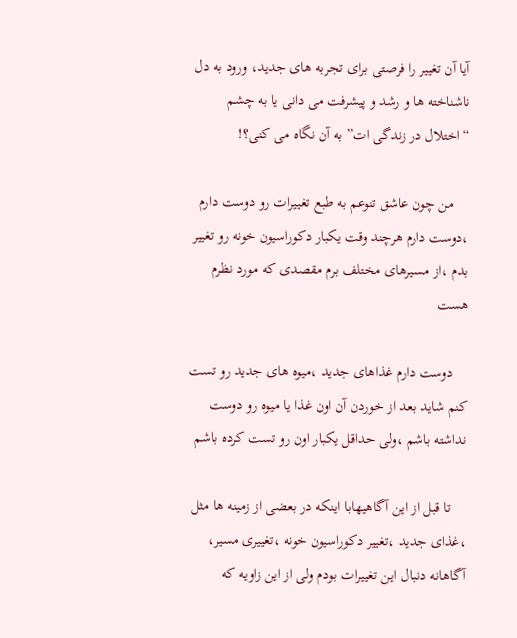آیا آن تغییر را فرصتی برای تجربه های جدید، ورود به دل ناشناخته ها و رشد و پیشرفت می دانی یا به چشم “اختلال در زندگی ات” به آن نگاه می کنی؟!

    من چون عاشق تنوعم به طبع تغییرات رو دوست دارم ،دوست دارم هرچند وقت یکبار دکوراسیون خونه رو تغییر بدم ،از مسیرهای مختلف برم مقصدی که مورد نظرم هست

    دوست دارم غذاهای جدید ،میوه های جدید رو تست کنم شاید بعد از خوردن آن اون غذا یا میوه رو دوست نداشته باشم ،ولی حداقل یکبار اون رو تست کرده باشم

    تا قبل از این آگاهیهابا اینکه در بعضی از زمینه ها مثل ،غذای جدید ،تغییر دکوراسیون خونه ،تغییری مسیر، آگاهانه دنبال این تغییرات بودم ولی از این زاویه که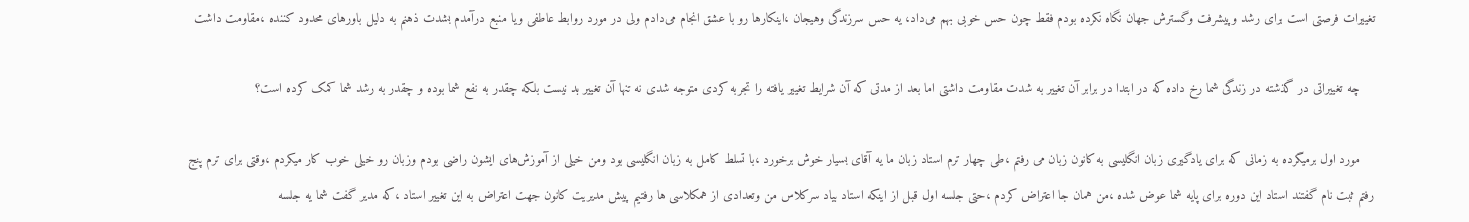تغییرات فرصتی است برای رشد وپیشرفت وگسترش جهان نگاه نکرده بودم فقط چون حس خوبی بهم می‌داد، یه حس سرزندگی وهیجان ،اینکارها رو با عشق انجام می‌دادم ولی در مورد روابط عاطفی ویا منبع درآمدم بشدت ذهنم به دلیل باورهای محدود کننده ،مقاومت داشت

    چه تغییراتی در گذشته در زندگی شما رخ داده که در ابتدا در برابر آن تغییر به شدت مقاومت داشتی اما بعد از مدتی که آن شرایط تغییر یافته را تجربه کردی متوجه شدی نه تنها آن تغییر بد نیست بلکه چقدر به نفع شما بوده و چقدر به رشد شما کمک کرده است؟

    مورد اول برمیگرده به زمانی که برای یادگیری زبان انگلیسی به کانون زبان می رفتم ،طی چهار ترم استاد زبان ما یه آقای بسیار خوش برخورد ،با تسلط کامل به زبان انگلیسی بود ومن خیلی از آموزش‌های ایشون راضی بودم وزبان رو خیلی خوب کار میکردم ،وقتی برای ترم پنج رفتم ثبت نام گفتند استاد این دوره برای پایه شما عوض شده ،من همان جا اعتراض کردم ،حتی جلسه اول قبل از اینکه استاد بیاد سرکلاس من وتعدادی از همکلاسی ها رفتیم پیش مدیریت کانون جهت اعتراض به این تغییر استاد ،که مدیر گفت شما یه جلسه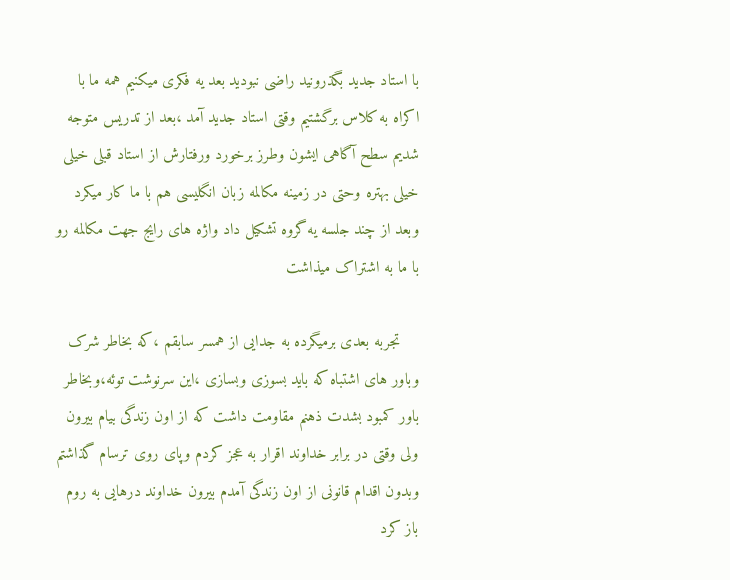با استاد جدید بگذرونید راضی نبودید بعد یه فکری میکنیم همه ما با اکراه به کلاس برگشتیم وقتی استاد جدید آمد ،بعد از تدریس متوجه شدیم سطح آگاهی ایشون وطرز برخورد ورفتارش از استاد قبلی خیلی خیلی بهتره وحتی در زمینه مکالمه زبان انگلیسی هم با ما کار میکرد وبعد از چند جلسه یه گروه تشکیل داد واژه های رایج جهت مکالمه رو با ما به اشتراک میذاشت

    تجربه بعدی برمیگرده به جدایی از همسر سابقم ،که بخاطر شرک وباور های اشتباه که باید بسوزی وبسازی ،این سرنوشت توئه،وبخاطر باور کمبود بشدت ذهنم مقاومت داشت که از اون زندگی بیام بیرون ولی وقتی در برابر خداوند اقرار به عجز کردم وپای روی ترسام گذاشتم وبدون اقدام قانونی از اون زندگی آمدم بیرون خداوند درهایی به روم باز کرد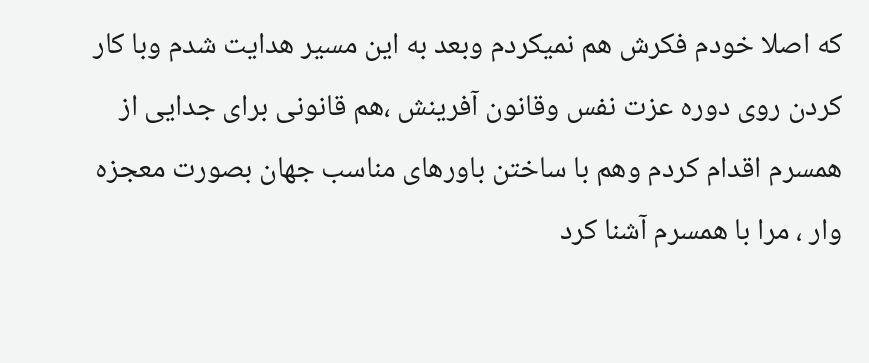که اصلا خودم فکرش هم نمیکردم وبعد به این مسیر هدایت شدم وبا کار کردن روی دوره عزت نفس وقانون آفرینش ،هم قانونی برای جدایی از همسرم اقدام کردم وهم با ساختن باورهای مناسب جهان بصورت معجزه وار ، مرا با همسرم آشنا کرد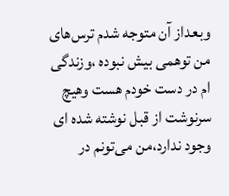وبعداز آن متوجه شدم ترس‌های من توهمی بیش نبوده ،وزندگی ام در دست خودم هست وهیچ سرنوشت از قبل نوشته شده ای وجود ندارد،من می‌تونم در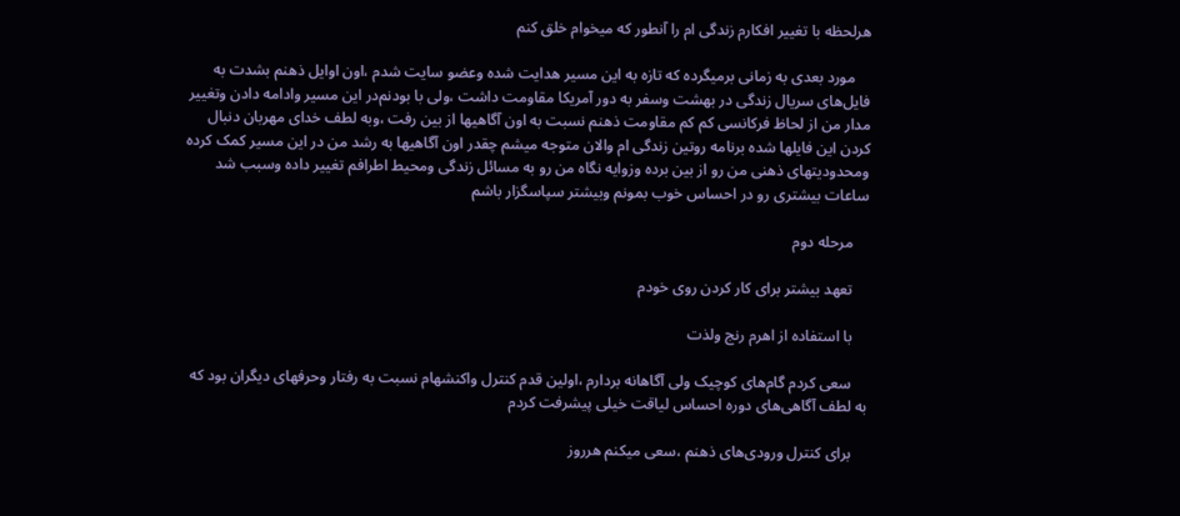هرلحظه با تغییر افکارم زندگی ام را آنطور که میخوام خلق کنم

    مورد بعدی به زمانی برمیگرده که تازه به این مسیر هدایت شده وعضو سایت شدم ،اون اوایل ذهنم بشدت به فایل‌های سریال زندگی در بهشت وسفر به دور آمریکا مقاومت داشت ،ولی با بودنم‌در این مسیر وادامه دادن وتغییر مدار من از لحاظ فرکانسی کم کم مقاومت ذهنم نسبت به اون آگاهیها از بین رفت ،وبه لطف خدای مهربان دنبال کردن این فایلها شده برنامه روتین زندگی ام والان متوجه میشم چقدر اون آگاهیها به رشد من در این مسیر کمک کرده ومحدودیتهای ذهنی من رو از بین برده وزوایه نگاه من رو به مسائل زندگی ومحیط اطرافم تغییر داده وسبب شد ساعات بیشتری رو در احساس خوب بمونم وبیشتر سپاسگزار باشم

    مرحله دوم

    تعهد بیشتر برای کار کردن روی خودم

    با استفاده از اهرم رنج ولذت

    سعی کردم گام‌های کوچیک ولی آگاهانه بردارم ،اولین قدم کنترل واکنشهام نسبت به رفتار وحرفهای دیگران بود که به لطف آگاهی‌های دوره احساس لیاقت خیلی پیشرفت کردم

    برای کنترل ورودی‌های ذهنم ،سعی میکنم هرروز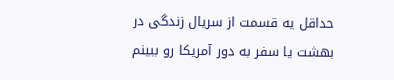حداقل یه قسمت از سریال زندگی در بهشت یا سفر به دور آمریکا رو ببینم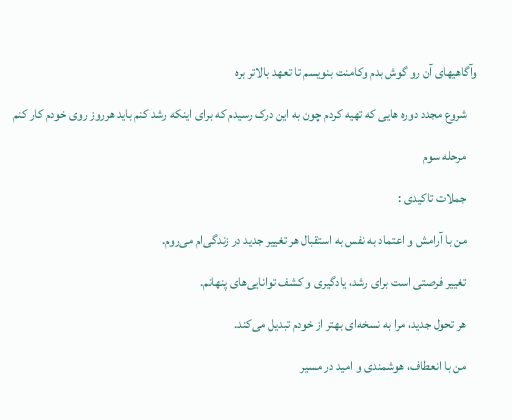وآگاهیهای آن رو گوش بدم وکامنت بنویسم تا تعهد بالاتر بره

    شروع مجدد دوره هایی که تهیه کردم چون به این درک رسیدم که برای اینکه رشد کنم باید هرروز روی خودم کار کنم

    مرحله سوم

    جملات تاکیدی :

    من با آرامش و اعتماد به نفس به استقبال هر تغییر جدید در زندگی‌ام می‌روم.

    تغییر فرصتی است برای رشد، یادگیری و کشف توانایی‌های پنهانم.

    هر تحول جدید، مرا به نسخه‌ای بهتر از خودم تبدیل می‌کند.

    من با انعطاف، هوشمندی و امید در مسیر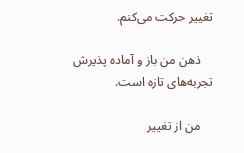تغییر حرکت می‌کنم.

    ذهن من باز و آماده پذیرش تجربه‌های تازه است.

    من از تغییر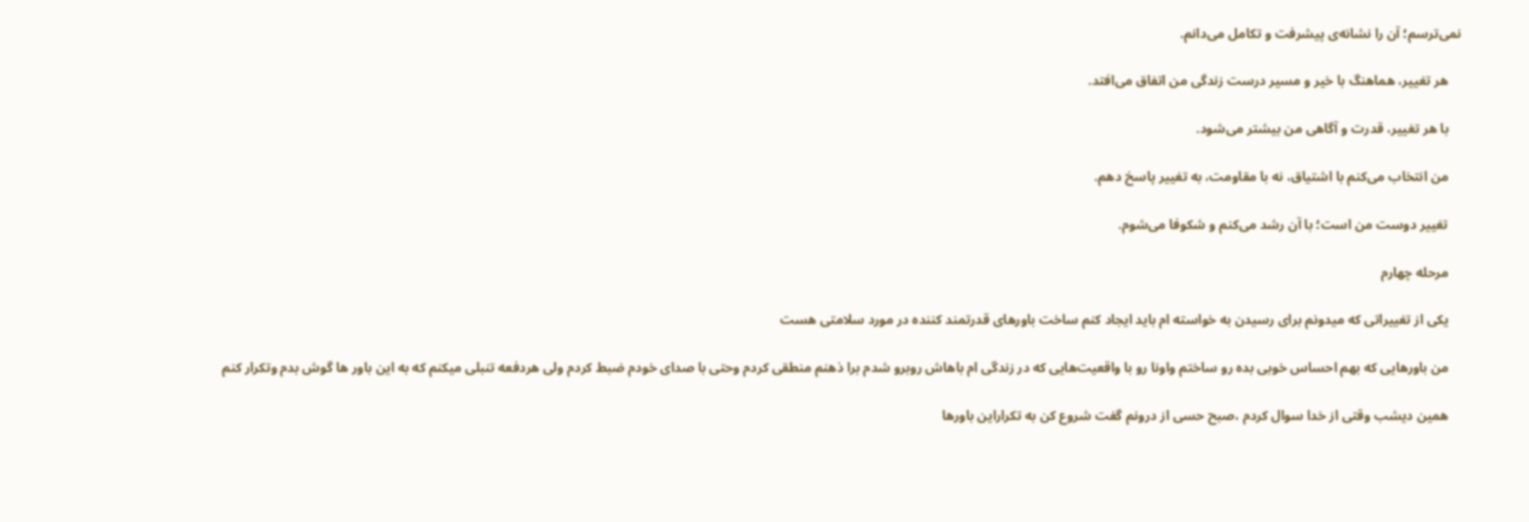نمی‌ترسم؛ آن را نشانه‌ی پیشرفت و تکامل می‌دانم.

    هر تغییر، هماهنگ با خیر و مسیر درست زندگی من اتفاق می‌افتد.

    با هر تغییر، قدرت و آگاهی من بیشتر می‌شود.

    من انتخاب می‌کنم با اشتیاق، نه با مقاومت، به تغییر پاسخ دهم.

    تغییر دوست من است؛ با آن رشد می‌کنم و شکوفا می‌شوم.

    مرحله چهارم

    یکی از تغییراتی که میدونم برای رسیدن به خواسته ام باید ایجاد کنم ساخت باورهای قدرتمند کننده در مورد سلامتی هست

    من باورهایی که بهم احساس خوبی بده رو ساختم واونا رو با واقعیت‌هایی که در زندگی ام باهاش روبرو شدم برا ذهنم منطقی کردم وحتی با صدای خودم ضبط کردم ولی هردفعه تنبلی میکنم که به این باور ها گوش بدم وتکرار کنم

    همین دیشب وقتی از خدا سوال کردم ،صبح حسی از درونم گفت شروع کن به تکراراین باورها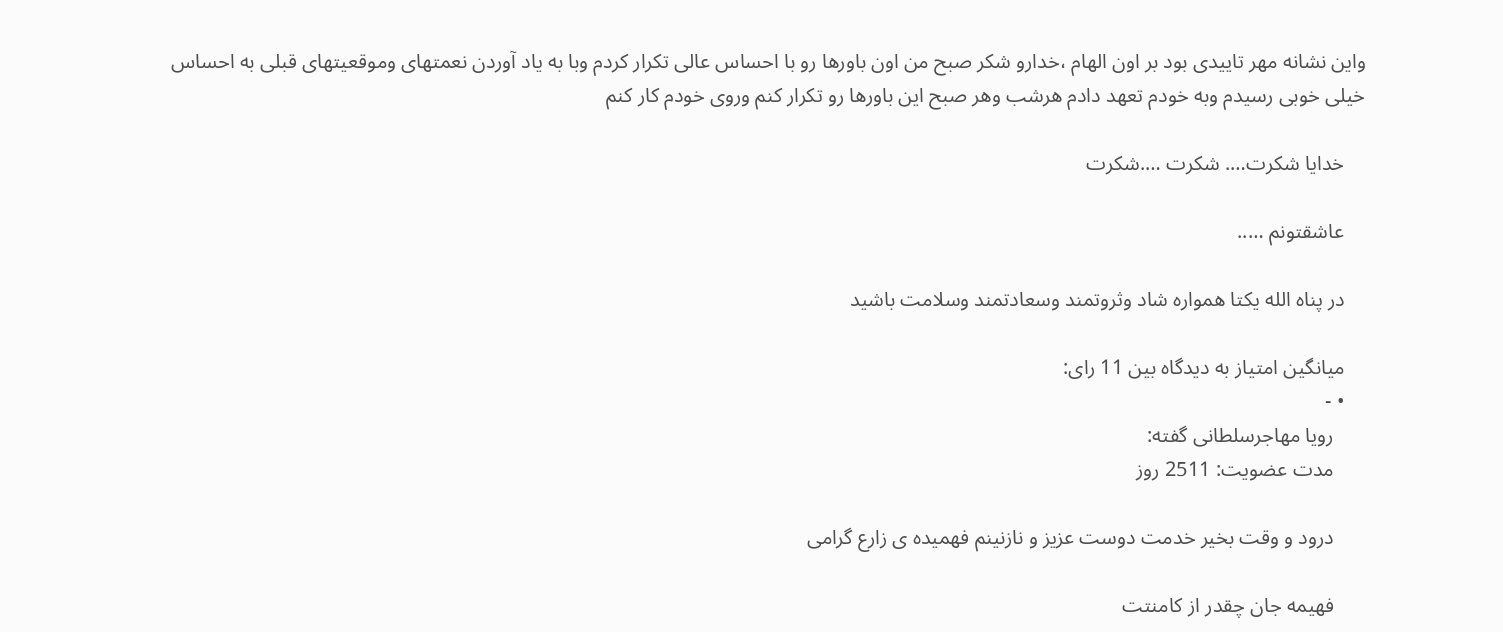واین نشانه مهر تاییدی بود بر اون الهام ،خدارو شکر صبح من اون باورها رو با احساس عالی تکرار کردم وبا به یاد آوردن نعمتهای وموقعیتهای قبلی به احساس خیلی خوبی رسیدم وبه خودم تعهد دادم هرشب وهر صبح این باورها رو تکرار کنم وروی خودم کار کنم

    خدایا شکرت…. شکرت ….شکرت

    عاشقتونم …..

    در پناه الله یکتا همواره شاد وثروتمند وسعادتمند وسلامت باشید

    میانگین امتیاز به دیدگاه بین 11 رای:
    • -
      رویا مهاجرسلطانی گفته:
      مدت عضویت: 2511 روز

      درود و وقت بخیر خدمت دوست عزیز و نازنینم فهمیده ی زارع گرامی

      فهیمه جان چقدر از کامنتت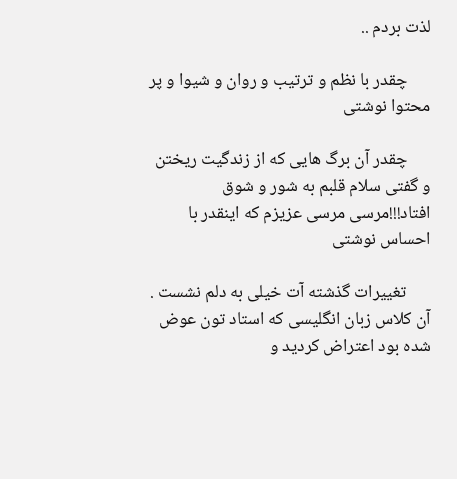لذت بردم ..

      چقدر با نظم و ترتیب و روان و شیوا و پر محتوا نوشتی

      چقدر آن برگ هایی که از زندگیت ریختن و گفتی سلام قلبم به شور و شوق افتاد!!!مرسی مرسی عزیزم که اینقدر با احساس نوشتی

      تغییرات گذشته آت خیلی به دلم نشست . آن کلاس زبان انگلیسی که استاد تون عوض شده بود اعتراض کردید و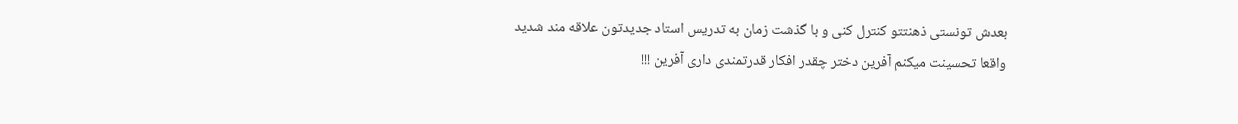بعدش تونستی ذهنتتو کنترل کنی و با گذشت زمان به تدریس استاد جدیدتون علاقه مند شدید واقعا تحسینت میکنم آفرین دختر چقدر افکار قدرتمندی داری آفرین !!!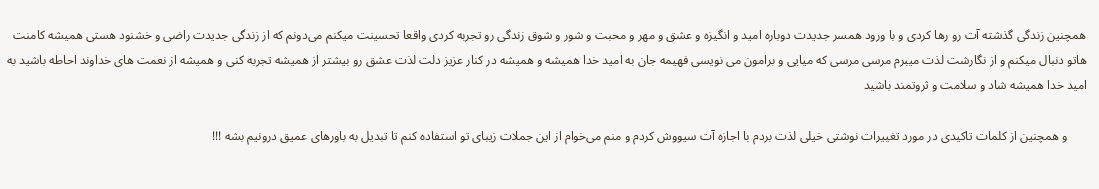همچنین زندگی گذشته آت رو رها کردی و با ورود همسر جدیدت دوباره امید و انگیزه و عشق و مهر و محبت و شور و شوق زندگی رو تجربه کردی واقعا تحسینت میکنم می‌دونم که از زندگی جدیدت راضی و خشنود هستی همیشه کامنت هاتو دنبال میکنم و از نگارشت لذت میبرم مرسی مرسی که میایی و برامون می نویسی فهیمه جان به امید خدا همیشه و همیشه در کنار عزیز دلت لذت عشق رو بیشتر از همیشه تجربه کنی و همیشه از نعمت های خداوند احاطه باشید به امید خدا همیشه شاد و سلامت و ثروتمند باشید

      و همچنین از کلمات تاکیدی در مورد تغییرات نوشتی خیلی لذت بردم با اجازه آت سیووش کردم و منم می‌خوام از این جملات زیبای تو استفاده کنم تا تبدیل به باورهای عمیق درونیم بشه !!!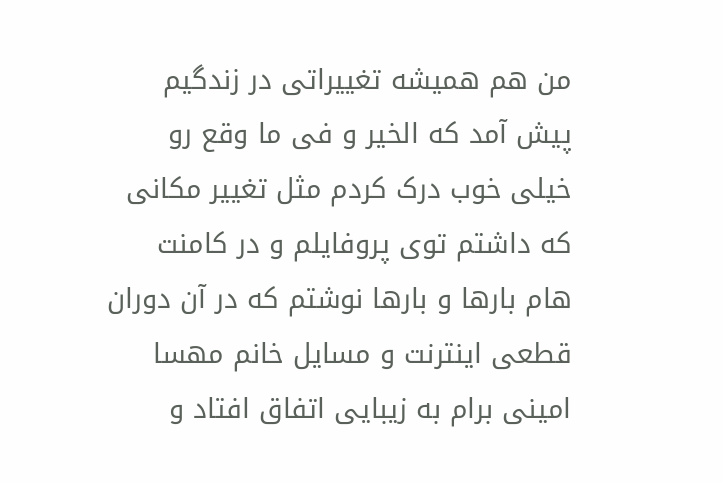من هم همیشه تغییراتی در زندگیم پیش آمد که الخیر و فی ما وقع رو خیلی خوب درک کردم مثل تغییر مکانی که داشتم توی پروفایلم و در کامنت هام بارها و بارها نوشتم که در آن دوران قطعی اینترنت و مسایل خانم مهسا امینی برام به زیبایی اتفاق افتاد و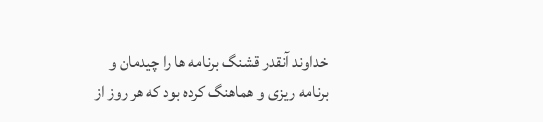خداوند آنقدر قشنگ برنامه ها را چیدمان و برنامه ریزی و هماهنگ کرده بود که هر روز از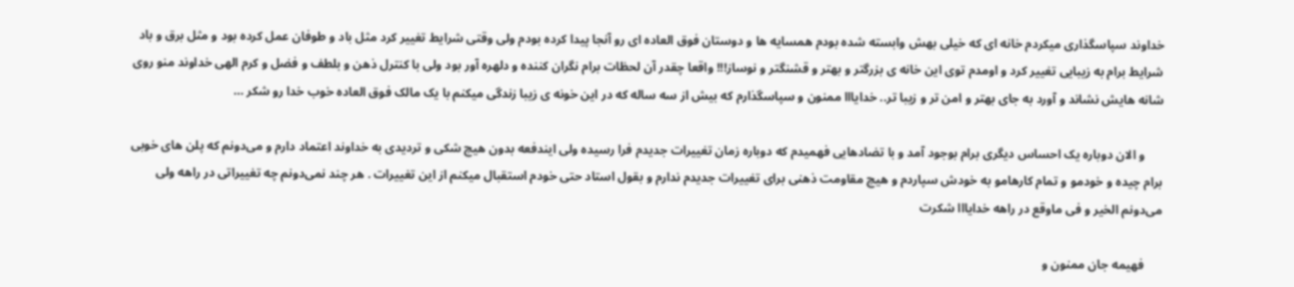خداوند سپاسگذاری میکردم خانه ای که خیلی بهش وابسته شده بودم همسایه ها و دوستان فوق العاده ای رو آنجا پیدا کرده بودم ولی وقتی شرایط تغییر کرد مثل باد و طوفان عمل کرده بود و مثل برق و باد شرایط برام به زیبایی تغییر کرد و اومدم توی این خانه ی بزرگتر و بهتر و قشنگتر و نوساز!!! واقعا چقدر آن لحظات برام نگران کننده و دلهره آور بود ولی با کنترل ذهن و بلطف و فضل و کرم الهی خداوند منو روی شانه هایش نشاند و آورد به جای بهتر و امن تر و زیبا تر.. خدایااا ممنون و سپاسگذارم که بیش از سه ساله که در این خونه ی زیبا زندگی میکنم با یک مالک فوق العاده خوب خدا رو شکر …

      و الان دوباره یک احساس دیگری برام بوجود آمد و با تضادهایی فهمیدم که دوباره زمان تغییرات جدیدم فرا رسیده ولی ایندفعه بدون هیچ شکی و تردیدی به خداوند اعتماد دارم و می‌دونم که پلن های خوبی برام چیده و خودمو و تمام کارهامو به خودش سپاردم و هیچ مقاومت ذهنی برای تغییرات جدیدم ندارم و بقول استاد حتی خودم استقبال میکنم از این تغییرات . هر چند نمی‌دونم چه تغییراتی در راهه ولی می‌دونم الخیر و فی ماوقع در راهه خدایااا شکرت

      فهیمه جان ممنون و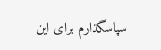سپاسگذارم برای این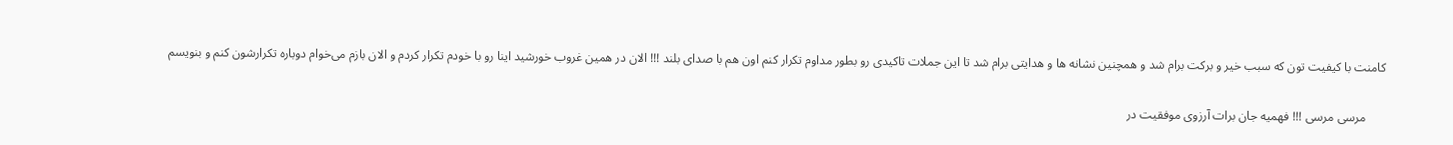کامنت با کیفیت تون که سبب خیر و برکت برام شد و همچنین نشانه ها و هدایتی برام شد تا این جملات تاکیدی رو بطور مداوم تکرار کنم اون هم با صدای بلند !!! الان در همین غروب خورشید اینا رو با خودم تکرار کردم و الان بازم می‌خوام دوباره تکرارشون کنم و بنویسم

      مرسی مرسی !!! فهمیه جان برات آرزوی موفقیت در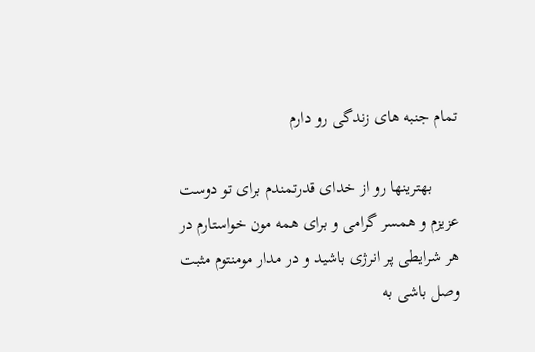تمام جنبه های زندگی رو دارم

      بهترینها رو از خدای قدرتمندم برای تو دوست عزیزم و همسر گرامی و برای همه مون خواستارم در هر شرایطی پر انرژی باشید و در مدار مومنتوم مثبت وصل باشی به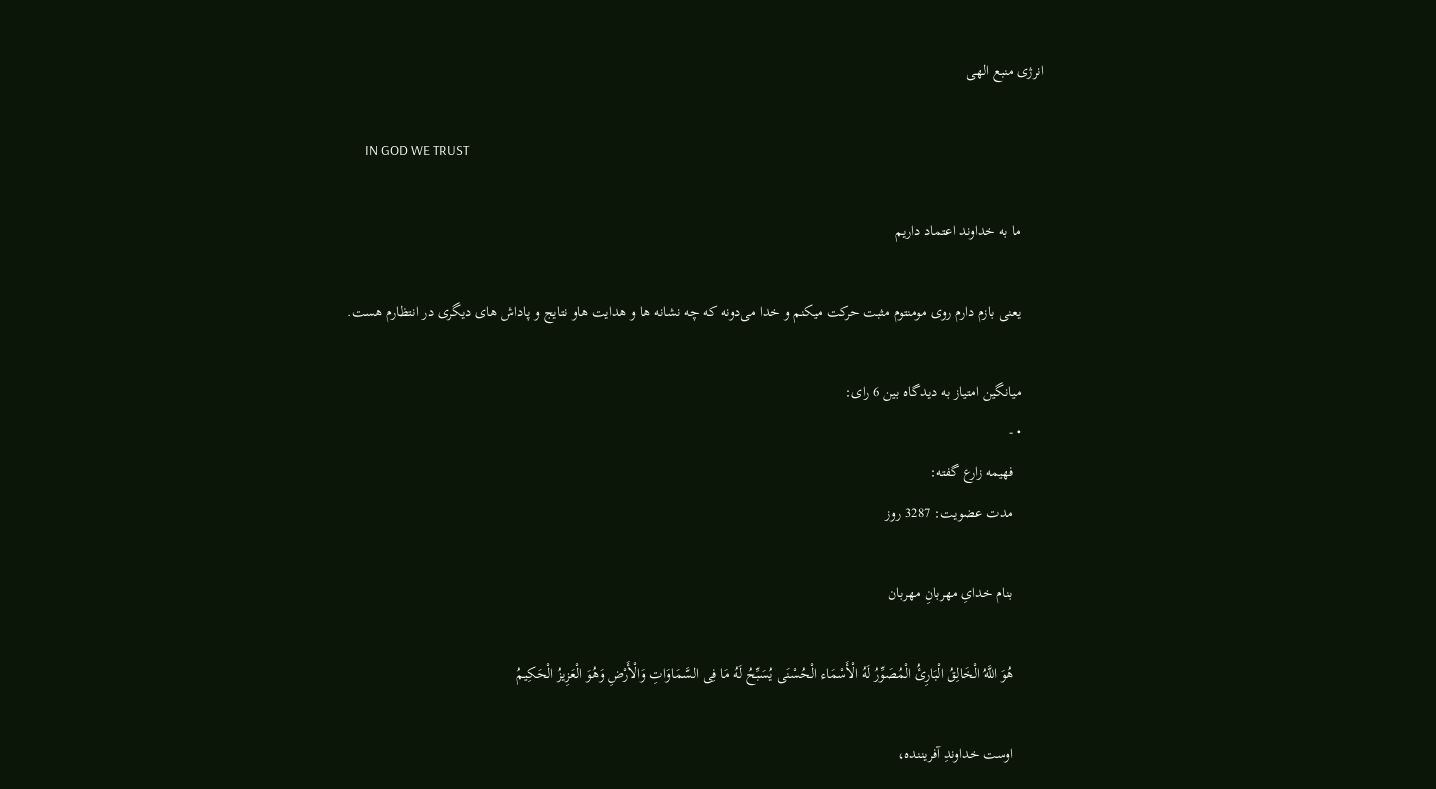انرژی منبع الهی

      IN GOD WE TRUST

      ما به خداوند اعتماد داریم

      یعنی بازم دارم روی مومنتوم مثبت حرکت میکنم و خدا می‌دونه که چه نشانه ها و هدایت هاو نتایج و پاداش های دیگری در انتظارم هست.

      میانگین امتیاز به دیدگاه بین 6 رای:
      • -
        فهیمه زارع گفته:
        مدت عضویت: 3287 روز

        بنام خدایِ مهربانِ مهربان

        هُوَ اللَّهُ الْخَالِقُ الْبَارِئُ الْمُصَوِّرُ لَهُ الْأَسْمَاء الْحُسْنَی یُسَبِّحُ لَهُ مَا فِی السَّمَاوَاتِ وَالْأَرْضِ وَهُوَ الْعَزِیزُ الْحَکِیمُ

        اوست خداوندِ آفریننده،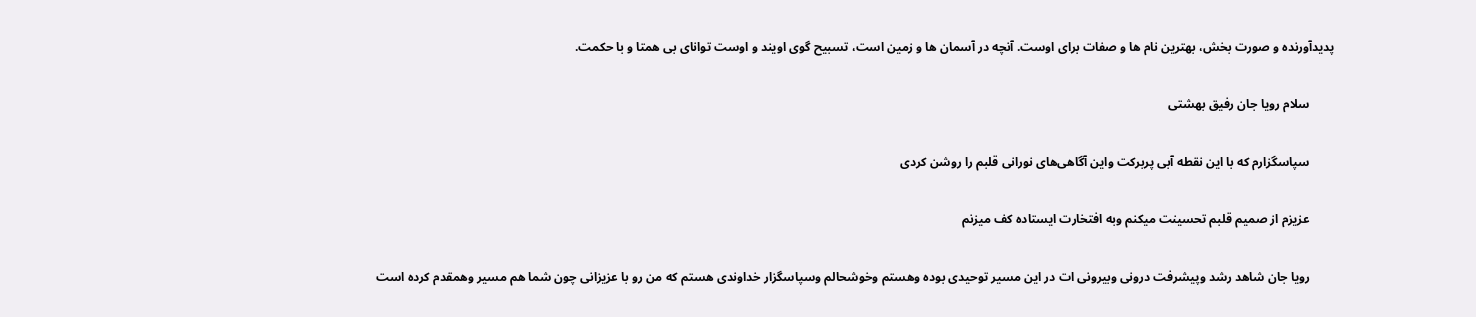پدیدآورنده و صورت بخش، بهترین نام ها و صفات براى اوست. آنچه در آسمان ها و زمین است، تسبیح گوى اویند و اوست تواناى بى همتا و با حکمت.

        سلام رویا جان رفیق بهشتی

        سپاسگزارم که با این نقطه آبی پربرکت واین آگاهی‌های نورانی قلبم را روشن کردی

        عزیزم از صمیم قلبم تحسینت میکنم وبه افتخارت ایستاده کف میزنم

        رویا جان شاهد رشد وپیشرفت درونی وبیرونی ات در این مسیر توحیدی بوده وهستم وخوشحالم وسپاسگزار خداوندی هستم که من رو با عزیزانی چون شما هم مسیر وهمقدم کرده است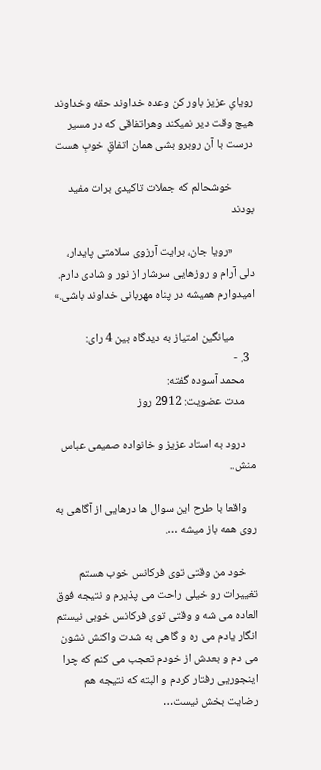رویایِ عزیز باور کن وعده خداوند حقه وخداوند هیچ وقت دیر نمیکند وهراتفاقی که در مسیر درست با آن روبرو بشی همان اتفاقِ خوبِ هست

        خوشحالم که جملات تاکیدی برات مفید بودند

        «رویا جان، برایت آرزوی سلامتی پایدار، دلی آرام و روزهایی سرشار از نور و شادی دارم. امیدوارم همیشه در پناه مهربانی خداوند باشی.»

        میانگین امتیاز به دیدگاه بین 4 رای:
  3. -
    محمد آسوده گفته:
    مدت عضویت: 2912 روز

    درود به استاد عزیز و خانواده صمیمی عباس منش..

    واقعا با طرح این سوال ها درهایی از آگاهی به روی همه باز میشه ….

    خود من وقتی توی فرکانس خوب هستم تغییرات رو خیلی راحت می پذیرم و نتیجه فوق العاده می شه و وقتی توی فرکانس خوبی نیستم انگار یادم می ره و گاهی به شدت واکنش نشون می دم و بعدش از خودم تعجب می کنم که چرا اینجوریی رفتار کردم و البته که نتیجه هم رضایت بخش نیست…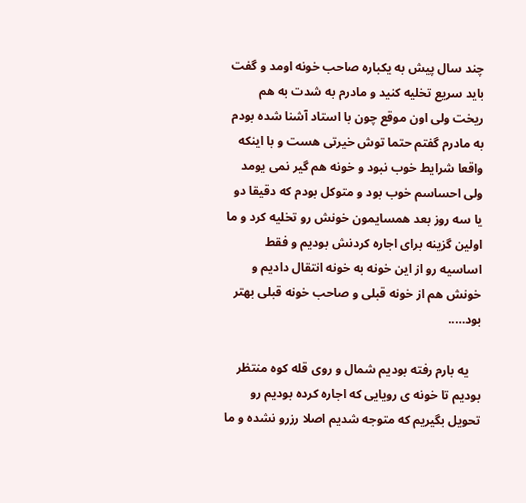چند سال پیش به یکباره صاحب خونه اومد و گفت باید سریع تخلیه کنید و مادرم به شدت به هم ریخت ولی اون موقع چون با استاد آشنا شده بودم به مادرم گفتم حتما توش خیرتی هست و با اینکه واقعا شرایط خوب نبود و خونه هم گیر نمی یومد ولی احساسم خوب بود و متوکل بودم که دقیقا دو یا سه روز بعد همسایمون خونش رو تخلیه کرد و ما اولین گزینه برای اجاره کردنش بودیم و فقط اساسیه رو از این خونه به خونه انتقال دادیم و خونش هم از خونه قبلی و صاحب خونه قبلی بهتر بود…..

    یه بارم رفته بودیم شمال و روی قله کوه منتظر بودیم تا خونه ی رویایی که اجاره کرده بودیم رو تحویل بگیریم که متوجه شدیم اصلا رزرو نشده و ما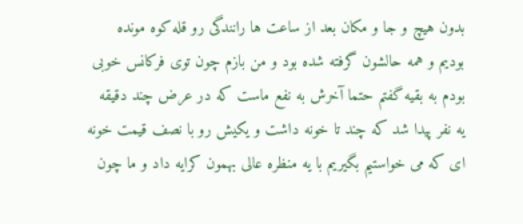بدون هیچ و جا و مکان بعد از ساعت ها رانندگی رو قله کوه مونده بودیم و همه حالشون گرفته شده بود و من بازم چون توی فرکانس خوبی بودم به بقیه گفتم حتما آخرش به نفع ماست که در عرض چند دقیقه یه نفر پیدا شد که چند تا خونه داشت و یکیش رو با نصف قیمت خونه ای که می خواستیم بگیریم با یه منظره عالی بهمون کرایه داد و ما چون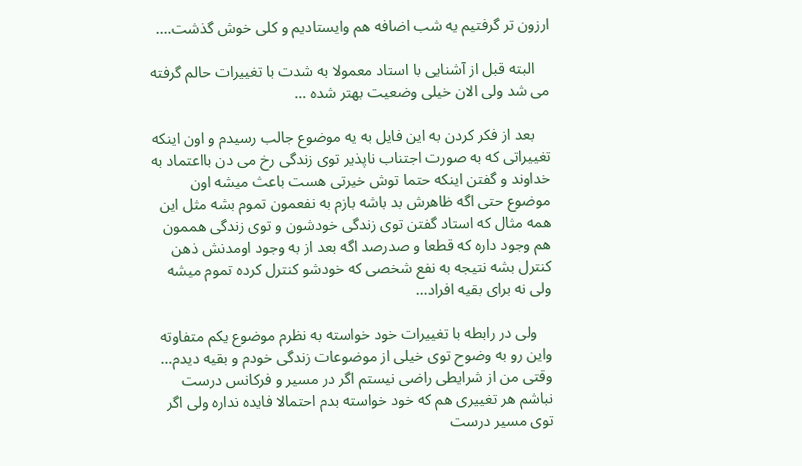ارزون تر گرفتیم یه شب اضافه هم وایستادیم و کلی خوش گذشت….

    البته قبل از آشنایی با استاد معمولا به شدت با تغییرات حالم گرفته می شد ولی الان خیلی وضعیت بهتر شده …

    بعد از فکر کردن به این فایل به یه موضوع جالب رسیدم و اون اینکه تغییراتی که به صورت اجتناب ناپذیر توی زندگی رخ می دن بااعتماد به خداوند و گفتن اینکه حتما توش خیرتی هست باعث میشه اون موضوع حتی اگه ظاهرش بد باشه بازم به نفعمون تموم بشه مثل این همه مثال که استاد گفتن توی زندگی خودشون و توی زندگی هممون هم وجود داره که قطعا و صدرصد اگه بعد از به وجود اومدنش ذهن کنترل بشه نتیجه به نفع شخصی که خودشو کنترل کرده تموم میشه ولی نه برای بقیه افراد…

    ولی در رابطه با تغییرات خود خواسته به نظرم موضوع یکم متفاوته واین رو به وضوح توی خیلی از موضوعات زندگی خودم و بقیه دیدم… وقتی من از شرایطی راضی نیستم اگر در مسیر و فرکانس درست نباشم هر تغییری هم که خود خواسته بدم احتمالا فایده نداره ولی اگر توی مسیر درست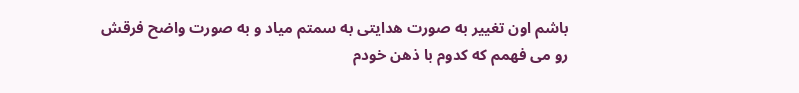باشم اون تغییر به صورت هدایتی به سمتم میاد و به صورت واضح فرقش رو می فهمم که کدوم با ذهن خودم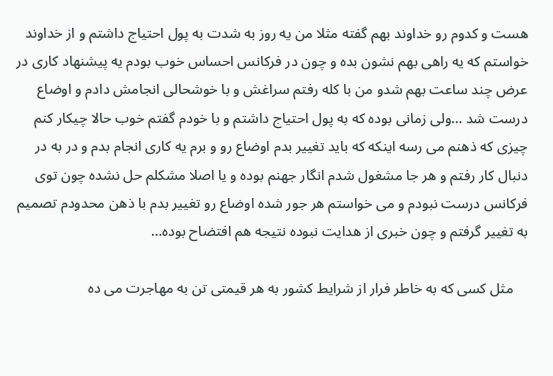هست و کدوم رو خداوند بهم گفته مثلا من یه روز به شدت به پول احتیاج داشتم و از خداوند خواستم که یه راهی بهم نشون بده و چون در فرکانس احساس خوب بودم یه پیشنهاد کاری در عرض چند ساعت بهم شدو من با کله رفتم سراغش و با خوشحالی انجامش دادم و اوضاع درست شد …ولی زمانی بوده که به پول احتیاج داشتم و با خودم گفتم خوب حالا چیکار کنم چیزی که ذهنم می رسه اینکه که باید تغییر بدم اوضاع رو و برم یه کاری انجام بدم و در به در دنبال کار رفتم و هر جا مشغول شدم انگار جهنم بوده و یا اصلا مشکلم حل نشده چون توی فرکانس درست نبودم و می خواستم هر جور شده اوضاع رو تغییر بدم با ذهن محدودم تصمیم به تغییر گرفتم و چون خبری از هدایت نبوده نتیجه هم افتضاح بوده…

    مثل کسی که به خاطر فرار از شرایط کشور به هر قیمتی تن به مهاجرت می ده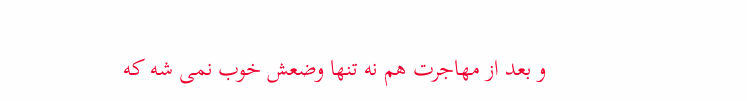و بعد از مهاجرت هم نه تنها وضعش خوب نمی شه که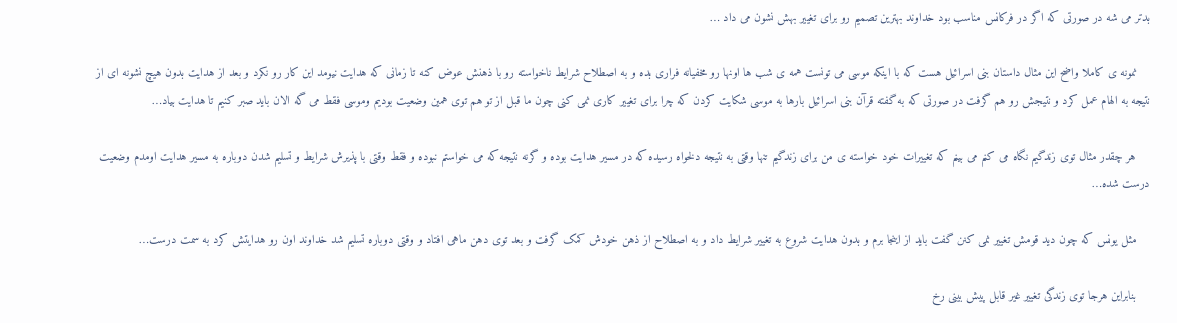بدتر می شه در صورتی که اگر در فرکانس مناسب بود خداوند بهترین تصمیم رو برای تغییر بهش نشون می داد …

    نمونه ی کاملا واضح این مثال داستان بنی اسرائیل هست که با اینکه موسی می تونست همه ی شب ها اونها رو مخفیانه فراری بده و به اصطلاح شرایط ناخواسته رو با ذهنش عوض کنه تا زمانی که هدایت نیومد این کار رو نکرد و بعد از هدایت بدون هیچ نشونه ای از نتیجه به الهام عمل کرد و نتیجش رو هم گرفت در صورتی که به گفته قرآن بنی اسرائیل بارها به موسی شکایت کردن که چرا برای تغییر کاری نمی کنی چون ما قبل از تو هم توی همین وضعیت بودیم وموسی فقط می گه الان باید صبر کنیم تا هدایت بیاد…

    هر چقدر مثال توی زندگیم نگاه می کنم می بینم که تغییرات خود خواسته ی من برای زندگیم تنها وقتی به نتیجه دلخواه رسیده که در مسیر هدایت بوده و گرنه نتیجه که می خواستم نبوده و فقط وقتی با پذیرش شرایط و تسلیم شدن دوباره به مسیر هدایت اومدم وضعیت درست شده…

    مثل یونس که چون دید قومش تغییر نمی کنن گفت باید از اینجا برم و بدون هدایت شروع به تغییر شرایط داد و به اصطلاح از ذهن خودش کمک گرفت و بعد توی دهن ماهی افتاد و وقتی دوباره تسلیم شد خداوند اون رو هدایتش کرد به سمت درست…

    بنابراین هرجا توی زندگی تغییر غیر قابل پیش بینی رخ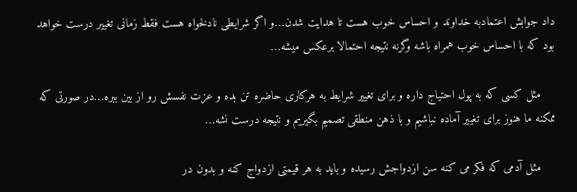داد جوابش اعتمادبه خداوند و احساس خوب هست تا هدایت شدن…و اگر شرایطی نادلخواه هست فقط زمانی تغییر درست خواهد بود که با احساس خوب همراه باشه وگرنه نتیجه احتمالا برعکس میشه…

    مثل کسی که به پول احتیاج داره و برای تغییر شرایط به هرکاری حاضره تن بده و عزت نفسش رو از بین ببره…در صورتی که ممکنه ما هنوز برای تغییر آماده نباشیم و با ذهن منطقی تصمیم بگیریم و نتیجه درست نشه…

    مثل آدمی که فکر می کنه سن ازدواجش رسیده و باید به هر قیمتی ازدواج کنه و بدون در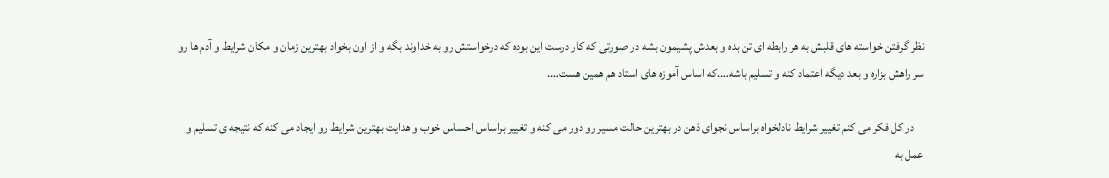نظر گرفتن خواسته های قلبش به هر رابطه ای تن بده و بعدش پشیمون بشه در صورتی که کار درست این بوده که درخواستش رو به خداوند بگه و از اون بخواد بهترین زمان و مکان شرایط و آدم ها رو سر راهش بزاره و بعد دیگه اعتماد کنه و تسلیم باشه….که اساس آموزه های استاد هم همین هست….

    در کل فکر می کنم تغییر شرایط نادلخواه براساس نجوای ذهن در بهترین حالت مسیر رو دور می کنه و تغییر براساس احساس خوب و هدایت بهترین شرایط رو ایجاد می کنه که نتیجه ی تسلیم و عمل به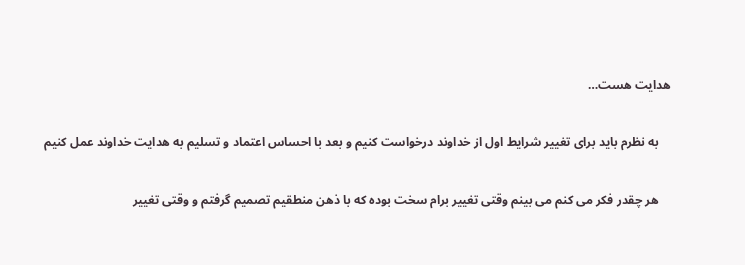هدایت هست…

    به نظرم باید برای تغییر شرایط اول از خداوند درخواست کنیم و بعد با احساس اعتماد و تسلیم به هدایت خداوند عمل کنیم

    هر چقدر فکر می کنم می بینم وقتی تغییر برام سخت بوده که با ذهن منطقیم تصمیم گرفتم و وقتی تغییر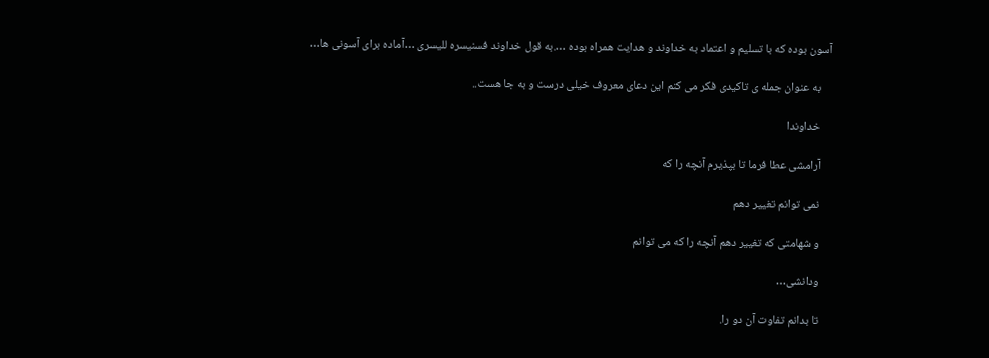آسون بوده که با تسلیم و اعتماد به خداوند و هدایت همراه بوده ….به قول خداوند فسنیسره للیسری …آماده برای آسونی ها…

    به عنوان جمله ی تاکیدی فکر می کنم این دعای معروف خیلی درست و به جا هست..

    خداوندا

    آرامشی عطا فرما تا بپذیرم آنچه را که

    نمی توانم تغییر دهم

    و شهامتی که تغییر دهم آنچه را که می توانم

    ودانشی…

    تا بدانم تفاوت آن دو را.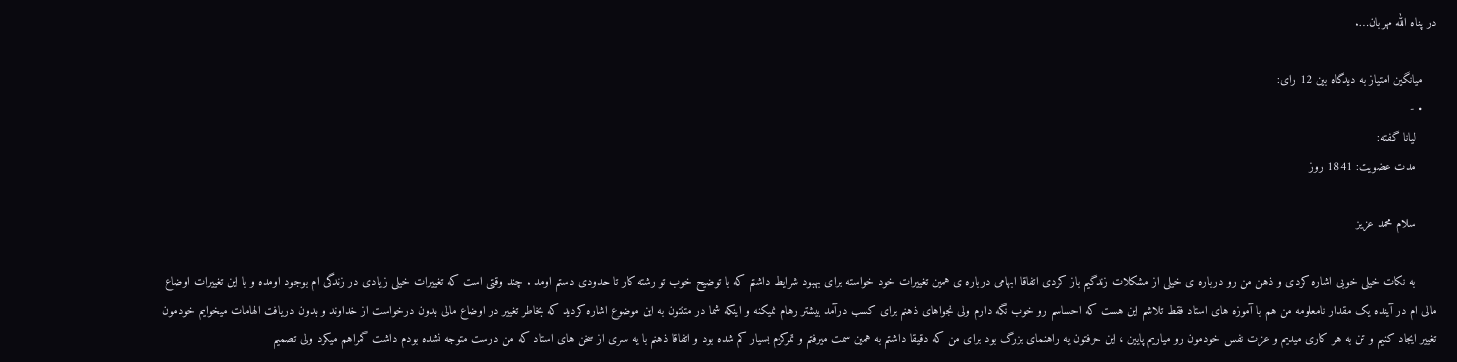در پناه الله مهربان….

    میانگین امتیاز به دیدگاه بین 12 رای:
    • -
      لیانا گفته:
      مدت عضویت: 1841 روز

      سلام محمد عزیز

      به نکات خیلی خوبی اشاره کردی و ذهن من رو درباره ی خیلی از مشکلات زندگیم باز کردی اتفاقا ابهامی درباره ی همین تغییرات خود خواسته برای بهبود شرایط داشتم که با توضیح خوب تو رشته کار تا حدودی دستم اومد . چند وقتی است که تغییرات خیلی زیادی در زندگی ام بوجود اومده و با این تغییرات اوضاع مالی ام در آینده یک مقدار نامعلومه من هم با آموزه های استاد فقط تلاشم این هست که احساسم رو خوب نگه دارم ولی نجواهای ذهنم برای کسب درآمد بیشتر رهام نمیکنه و اینکه شما در متنتون به این موضوع اشاره کردید که بخاطر تغییر در اوضاع مالی بدون درخواست از خداوند و بدون دریافت الهامات میخوایم خودمون تغییر ایجاد کنیم و تن به هر کاری میدیم و عزت نفس خودمون رو میاریم پایین ، این حرفتون یه راهنمای بزرگ بود برای من که دقیقا داشتم به همین سمت میرفتم و تمرکزم بسیار کم شده بود و اتفاقا ذهنم با یه سری از سخن های استاد که من درست متوجه نشده بودم داشت گمراهم میکرد ولی تصمیم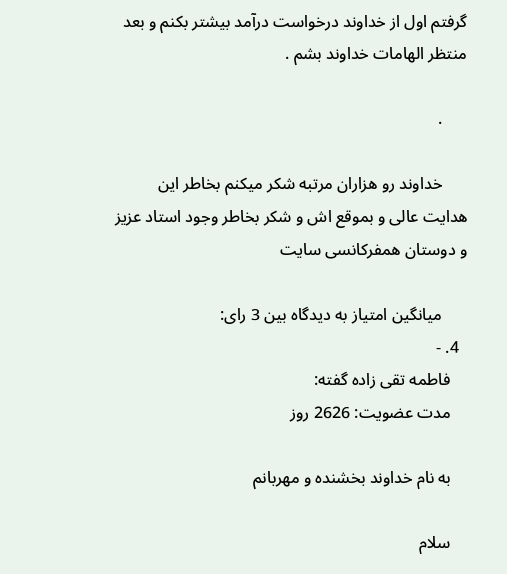گرفتم اول از خداوند درخواست درآمد بیشتر بکنم و بعد منتظر الهامات خداوند بشم .

      .

      خداوند رو هزاران مرتبه شکر میکنم بخاطر این هدایت عالی و بموقع اش و شکر بخاطر وجود استاد عزیز و دوستان همفرکانسی سایت

      میانگین امتیاز به دیدگاه بین 3 رای:
  4. -
    فاطمه تقی زاده گفته:
    مدت عضویت: 2626 روز

    به نام خداوند بخشنده و مهربانم

    سلام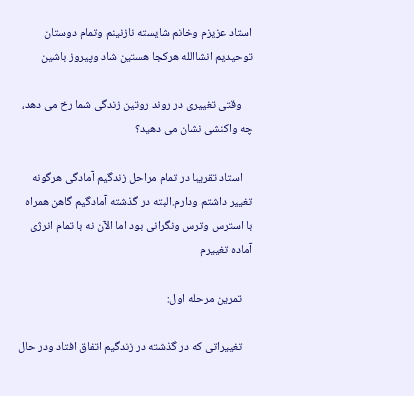استاد عزیزم وخانم شایسته نازنینم وتمام دوستان توحیدیم انشاالله هرکجا هستین شاد وپیروز باشین

    وقتی تغییری در روند روتین زندگی شما رخ می دهد، چه واکنشی نشان می دهید؟

    استاد تقریبا در تمام مراحل زندگیم آمادگی هرگونه تغییر داشتم ودارم.البته در گذشته آمادگیم گاهن همراه با استرس وترس ونگرانی بود اما الآن نه با تمام انرژی آماده تغییرم

    تمرین مرحله اول:

    تغییراتی که در گذشته در زندگیم اتفاق افتاد ودر حال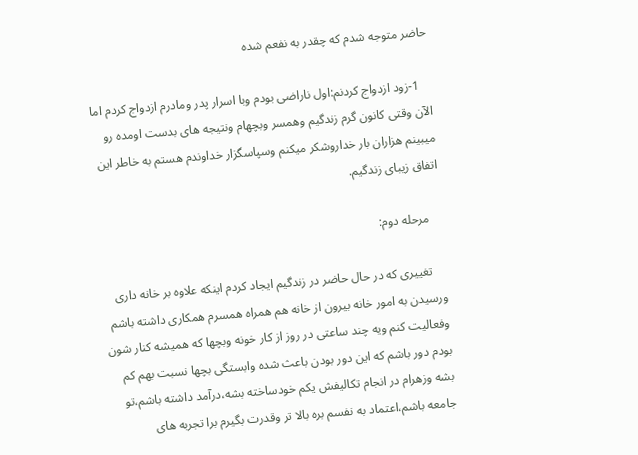حاضر متوجه شدم که چقدر به نفعم شده

    1-زود ازدواج کردنم:اول ناراضی بودم وبا اسرار پدر ومادرم ازدواج کردم اما الآن وقتی کانون گرم زندگیم وهمسر وبچهام ونتیجه های بدست اومده رو میبینم هزاران بار خداروشکر میکنم وسپاسگزار خداوندم هستم به خاطر این اتفاق زیبای زندگیم.

    مرحله دوم:

    تغییری که در حال حاضر در زندگیم ایجاد کردم اینکه علاوه بر خانه داری ورسیدن به امور خانه بیرون از خانه هم همراه همسرم همکاری داشته باشم وفعالیت کنم ویه چند ساعتی در روز از کار خونه وبچها که همیشه کنار شون بودم دور باشم که این دور بودن باعث شده وابستگی بچها نسبت بهم کم بشه وزهرام در انجام تکالیفش یکم خودساخته بشه،درآمد داشته باشم،تو جامعه باشم،اعتماد به نفسم بره بالا تر وقدرت بگیرم برا تجربه های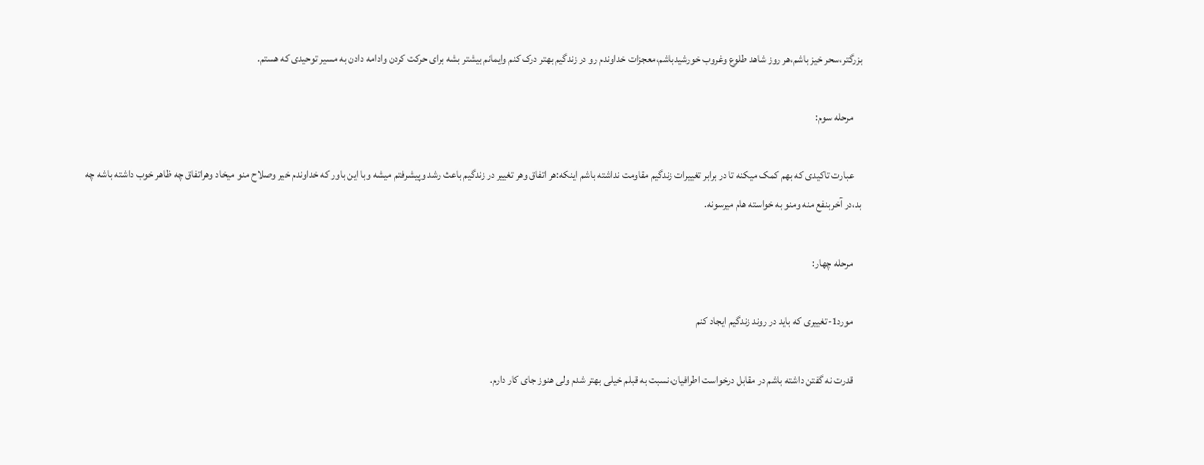بزرگتر،سحر خیز باشم،هر روز شاهد طلوع وغروب خورشیدباشم،معجزات خداوندم رو در زندگیم بهتر درک کنم وایمانم بیشتر بشه برای حرکت کردن وادامه دادن به مسیر توحیدی که هستم.

    مرحله سوم:

    عبارت تاکیدی که بهم کمک میکنه تا در برابر تغییرات زندگیم مقاومت نداشته باشم اینکه:هر اتفاق وهر تغییر در زندگیم باعث رشد وپیشرفتم میشه وبا این باور که خداوندم خیر وصلاح منو میخاد وهراتفاق چه ظاهر خوب داشته باشه چه بد،در آخربنفع منه ومنو به خواسته هام میرسونه.

    مرحله چهار:

    مورد1-تغییری که باید در روند زندگیم ایجاد کنم

    قدرت نه گفتن داشته باشم در مقابل درخواست اطرافیان،نسبت به قبلم خیلی بهتر شدم ولی هنوز جای کار دارم.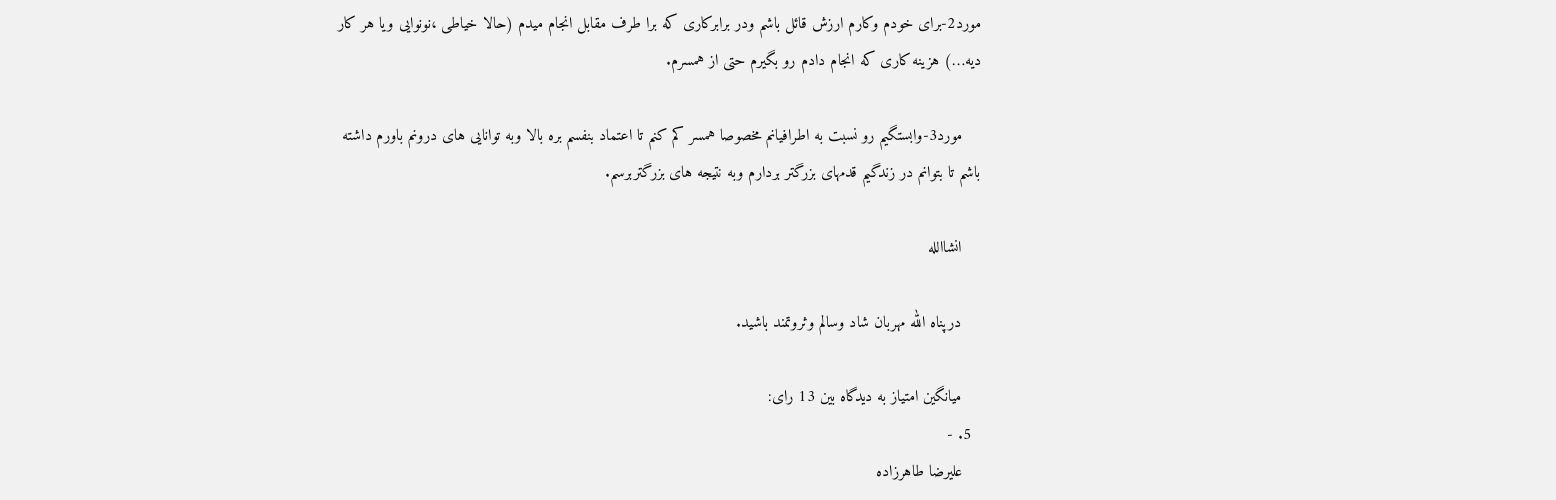مورد2-برای خودم وکارم ارزش قائل باشم ودر برابرکاری که برا طرف مقابل انجام میدم (حالا خیاطی ،نونوایی ویا هر کار دیه…) هزینه کاری که انجام دادم رو بگیرم حتی از همسرم.

    مورد3-وابستگیم رو نسبت به اطرافیانم مخصوصا همسر کم کنم تا اعتماد بنفسم بره بالا وبه توانایی های درونم باورم داشته باشم تا بتوانم در زندگیم قدمهای بزرگتر بردارم وبه نتیجه های بزرگتربرسم.

    انشاالله

    درپناه الله مهربان شاد وسالم وثروتمند باشید.

    میانگین امتیاز به دیدگاه بین 13 رای:
  5. -
    علیرضا طاهرزاده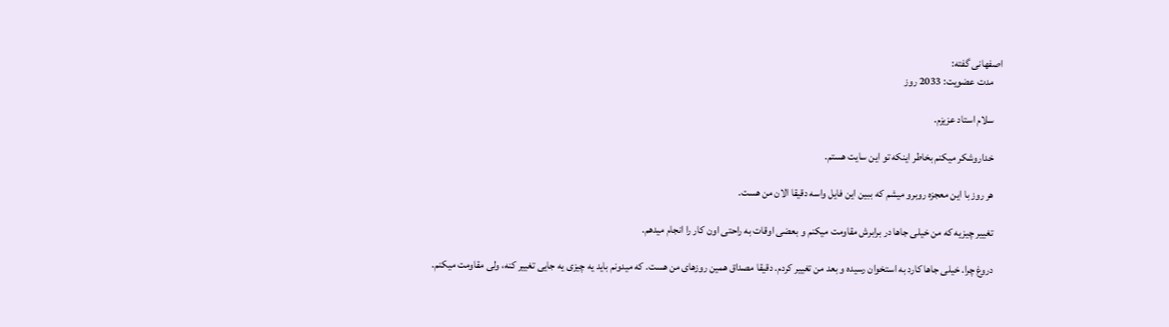اصفهانی گفته:
    مدت عضویت: 2033 روز

    سلام استاد عزیزم.

    خداروشکر میکنم بخاطر اینکه تو این سایت هستم.

    هر روز با این معجزه روبرو میشم که ببین این فایل واسه دقیقا الان من هست.

    تغییر چیزیه که من خیلی جاها در برابرش مقاومت میکنم و بعضی اوقات به راحتی اون کار را انجام میدهم.

    دروغ چرا. خیلی جاها کارد به استخوان رسیده و بعد من تغییر کردم. دقیقا مصداق همین روزهای من هست. که میدونم باید یه چیزی یه جایی تغییر کنه، ولی مقاومت میکنم.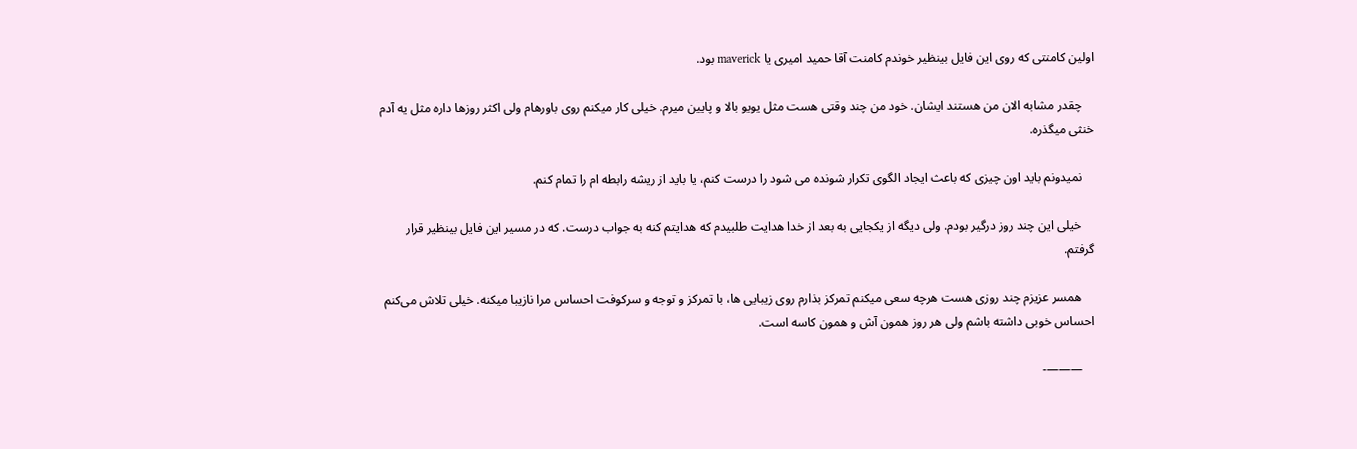اولین کامنتی که روی این فایل بینظیر خوندم کامنت آقا حمید امیری یا maverick بود.

    چقدر مشابه الان من هستند ایشان. خود من چند وقتی هست مثل یویو بالا و پایین میرم. خیلی کار میکنم روی باورهام ولی اکثر روزها داره مثل یه آدم خنثی میگذره.

    نمیدونم باید اون چیزی که باعث ایجاد الگوی تکرار شونده می شود را درست کنم، یا باید از ریشه رابطه ام را تمام کنم.

    خیلی این چند روز درگیر بودم. ولی دیگه از یکجایی به بعد از خدا هدایت طلبیدم که هدایتم کنه به جواب درست. که در مسیر این فایل بینظیر قرار گرفتم.

    همسر عزیزم چند روزی هست هرچه سعی میکنم تمرکز بذارم روی زیبایی ها، با تمرکز و توجه و سرکوفت احساس مرا نازیبا میکنه. خیلی تلاش می‌کنم احساس خوبی داشته باشم ولی هر روز همون آش و همون کاسه است.

    ———-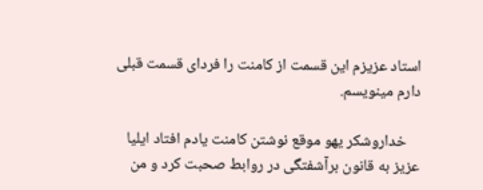استاد عزیزم این قسمت از کامنت را فردای قسمت قبلی دارم مینویسم.

    خداروشکر یهو موقع نوشتن کامنت یادم افتاد ایلیا عزیز به قانون برآشفتگی در روابط صحبت کرد و من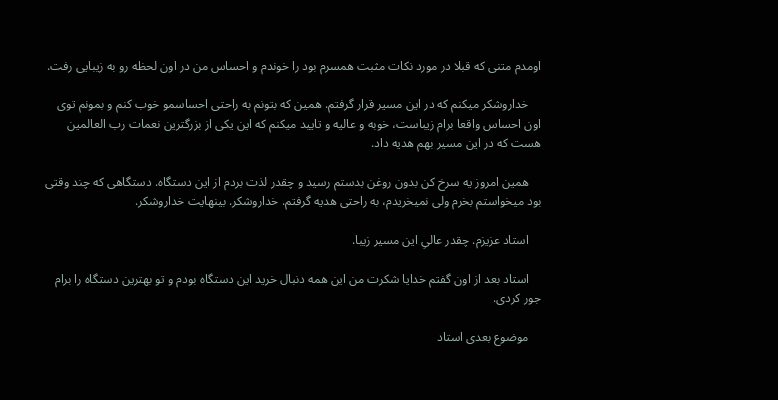اومدم متنی که قبلا در مورد نکات مثبت همسرم بود را خوندم و احساس من در اون لحظه رو به زیبایی رفت.

    خداروشکر میکنم که در این مسیر قرار گرفتم. همین که بتونم به راحتی احساسمو خوب کنم و بمونم توی اون احساس واقعا برام زیباست، خوبه و عالیه و تایید میکنم که این یکی از بزرگترین نعمات رب العالمین هست که در این مسیر بهم هدیه داد.

    همین امروز یه سرخ کن بدون روغن بدستم رسید و چقدر لذت بردم از این دستگاه. دستگاهی که چند وقتی بود میخواستم بخرم ولی نمیخریدم، به راحتی هدیه گرفتم. خداروشکر. بینهایت خداروشکر.

    استاد عزیزم. چقدر عالیِ این مسیر زیبا.

    استاد بعد از اون گفتم خدایا شکرت من این همه دنبال خرید این دستگاه بودم و تو بهترین دستگاه را برام جور کردی.

    موضوع بعدی استاد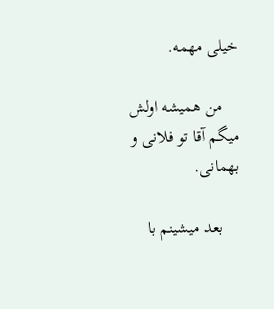خیلی مهمه.

    من همیشه اولش میگم آقا تو فلانی و بهمانی.

    بعد میشینم با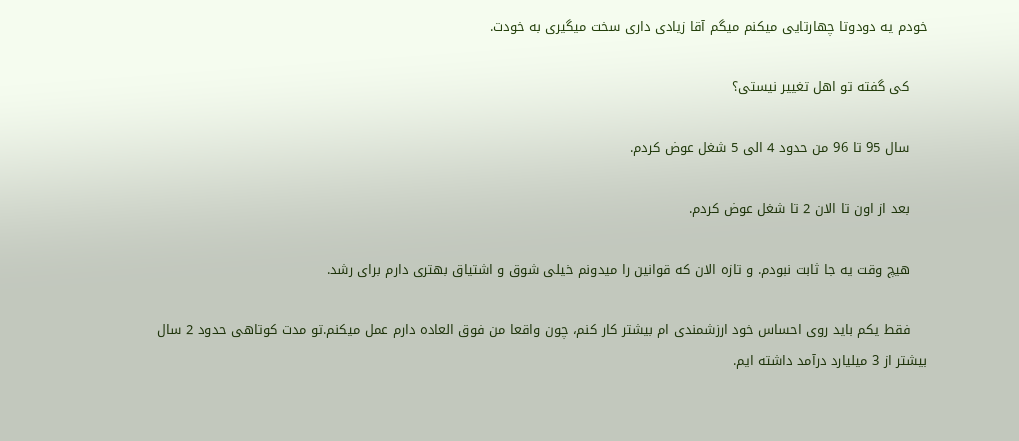خودم یه دودوتا چهارتایی میکنم میگم آقا زیادی داری سخت میگیری به خودت.

    کی گفته تو اهل تغییر نیستی؟

    سال 95 تا 96 من حدود 4 الی 5 شغل عوض کردم.

    بعد از اون تا الان 2 تا شغل عوض کردم.

    هیچ وقت یه جا ثابت نبودم. و تازه الان که قوانین را میدونم خیلی شوق و اشتیاق بهتری دارم برای رشد.

    فقط یکم باید روی احساس خود ارزشمندی ام بیشتر کار کنم، چون واقعا من فوق العاده دارم عمل میکنم.تو مدت کوتاهی حدود 2 سال بیشتر از 3 میلیارد درآمد داشته ایم.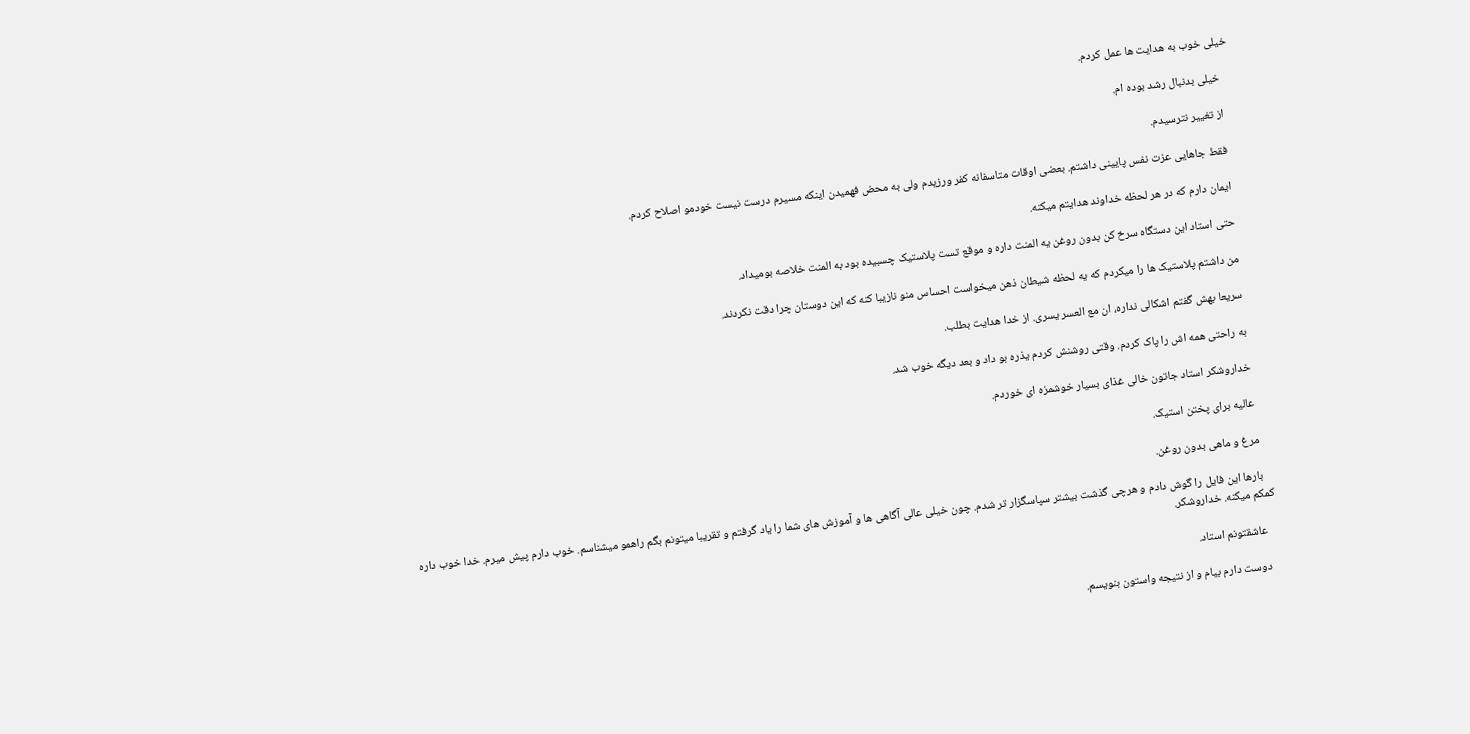خیلی خوب به هدایت ها عمل کردم.

    خیلی بدنبال رشد بوده ام.

    از تغییر نترسیدم.

    فقط جاهایی عزت نفس پایینی داشتم. بعضی اوقات متاسفانه کفر ورزیدم ولی به محض فهمیدن اینکه مسیرم درست نیست خودمو اصلاح کردم.

    ایمان دارم که در هر لحظه خداوند هدایتم میکنه.

    حتی استاد این دستگاه سرخ کن بدون روغن یه المنت داره و موقع تست پلاستیک چسبیده بود به المنت خلاصه بو‌میداد.

    من داشتم پلاستیک ها را میکردم که یه لحظه شیطان ذهن میخواست احساس منو نازیبا کنه که این دوستان چرا دقت نکردند.

    سریعا بهش گفتم اشکالی نداره، ان مع العسر یسری. از خدا هدایت بطلب.

    به راحتی همه اش را پاک کردم. وقتی روشنش کردم یذره بو داد و بعد دیگه خوب شد.

    خداروشکر استاد جاتون خالی غذای بسیار خوشمزه ای خوردم.

    عالیه برای پختن استیک.

    مرغ و ماهی بدون روغن.

    بارها این فایل را گوش دادم و هرچی گذشت بیشتر سپاسگزار تر شدم. چون خیلی عالی آگاهی ها و آموزش های شما را یاد گرفتم و تقریبا میتونم بگم راهمو میشناسم. خوب دارم پیش میرم. خدا خوب داره کمکم میکنه. خداروشکر.

    عاشقتونم استاد.

    دوست دارم بیام و از نتیجه واستون بنویسم.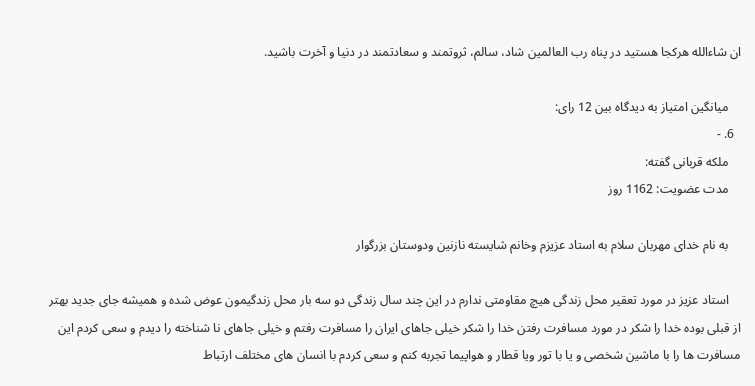ان شاءالله هرکجا هستید در پناه رب العالمین شاد، سالم، ثروتمند و سعادتمند در دنیا و آخرت باشید.

    میانگین امتیاز به دیدگاه بین 12 رای:
  6. -
    ملکه قربانی گفته:
    مدت عضویت: 1162 روز

    به نام خدای مهربان سلام به استاد عزیزم وخانم شایسته نازنین ودوستان بزرگوار

    استاد عزیز در مورد تعقیر محل زندگی هیچ مقاومتی ندارم در این چند سال زندگی دو سه بار محل زندگیمون عوض شده و همیشه جای جدید بهتر از قبلی بوده خدا را شکر در مورد مسافرت رفتن خدا را شکر خیلی جاهای ایران را مسافرت رفتم و خیلی جاهای نا شناخته را دیدم و سعی کردم این مسافرت ها را با ماشین شخصی و یا با تور ویا قطار و هواپیما تجربه کنم و سعی کردم با انسان های مختلف ارتباط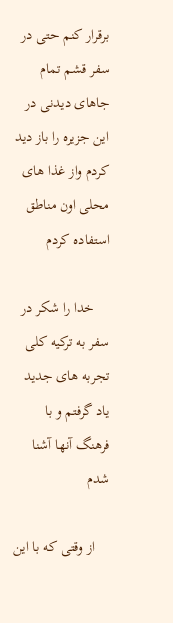برقرار کنم حتی در سفر قشم تمام جاهای دیدنی در این جزیره را باز دید کردم واز غذا های محلی اون مناطق استفاده کردم

    خدا را شکر در سفر به ترکیه کلی تجربه های جدید یاد گرفتم و با فرهنگ آنها آشنا شدم

    از وقتی که با این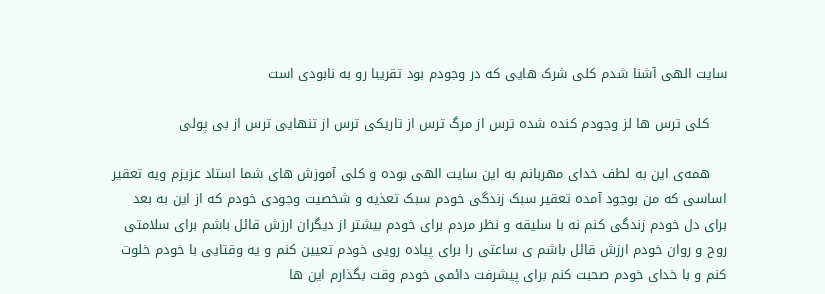سایت الهی آشنا شدم کلی شرک هایی که در وجودم بود تقریبا رو به نابودی است

    کلی ترس ها لز وجودم کنده شده ترس از مرگ ترس از تاریکی ترس از تنهایی ترس از بی پولی

    همه‌ی این به لطف خدای مهربانم به این سایت الهی بوده و کلی آموزش های شما استاد عزیزم ویه تعقیر اساسی که من بوجود آمده تعقیر سبک زندگی خودم سبک تعذیه و شخصیت وجودی خودم که از این به بعد برای دل خودم زندگی کنم نه‌ با سلیقه و نظر مردم برای خودم بیشتر از دیگران ارزش قائل باشم برای سلامتی روح و روان خودم ارزش قائل باشم ی ساعتی را برای پیاده رویی خودم تعیین کنم و یه وقتایی با خودم خلوت کنم‌ و با خدای خودم صحبت کنم برای پیشرفت دائمی خودم وقت بگذارم این ها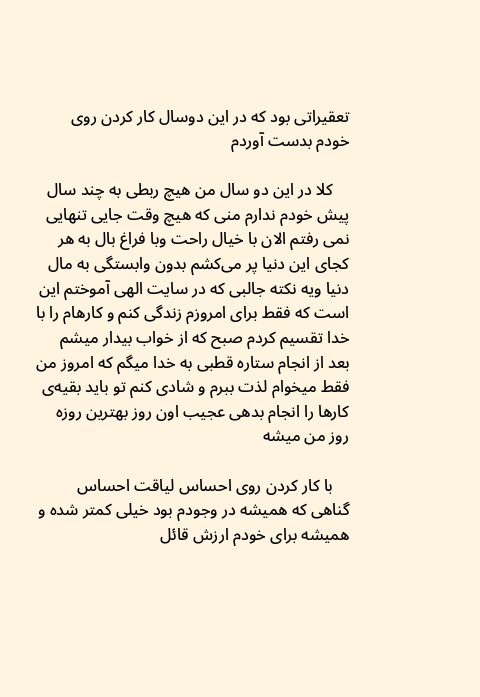تعقیراتی بود که در این دوسال کار کردن روی خودم بدست آوردم

    کلا در این دو سال من هیچ ربطی به چند سال پیش خودم ندارم منی که هیچ وقت جایی تنهایی نمی رفتم الان با خیال راحت وبا فراغ بال به هر کجای این دنیا پر می‌کشم بدون وابستگی به مال دنیا ویه نکته جالبی که در سایت الهی آموختم این است که‌ فقط برای امروزم زندگی کنم و کارهام را با خدا تقسیم کردم صبح که از خواب بیدار میشم بعد از انجام ستاره قطبی به خدا میگم که امروز من فقط میخوام لذت ببرم و شادی کنم‌ تو باید بقیه‌ی کارها را انجام بدهی عجیب اون روز بهترین روزه روز من میشه

    با کار کردن روی احساس لیاقت احساس گناهی که همیشه در وجودم بود خیلی کمتر شده و همیشه برای خودم ارزش قائل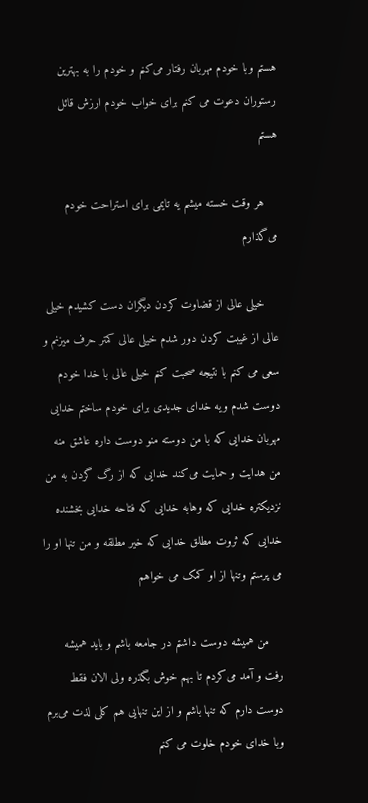هستم وبا خودم مهربان رفتار می‌کنم و خودم را به بهترین رستوران دعوت می کنم برای خواب خودم ارزش قائل هستم

    هر وقت خسته میشم یه تایمی برای استراحت خودم می‌گذارم

    خیلی عالی از قضاوت کردن دیگران دست کشیدم خیلی عالی از غیبت کردن دور شدم خیلی عالی کمتر حرف میزنم و سعی می کنم با نتیجه صحبت کنم خیلی عالی با خدا خودم دوست شدم ویه خدای جدیدی برای خودم ساختم خدایی مهربان خدایی که با من دوسته منو دوست داره عاشق منه من هدایت و حمایت می‌کند خدایی که از رگ گردن به من نزدیکتره خدایی که وهابه خدایی که فتاحه خدایی بخشنده خدایی که ثروت مطلق خدایی که خیر مطلقه و من تنها او را می پرستم وتنها از او کمک می خواهم

    من همیشه دوست داشتم در جامعه باشم و باید همیشه رفت و آمد می‌کردم تا بهم خوش بگذره ولی الان فقط دوست دارم که تنها باشم و از این تنهایی هم کلی لذت می‌برم وبا خدای خودم خلوت می کنم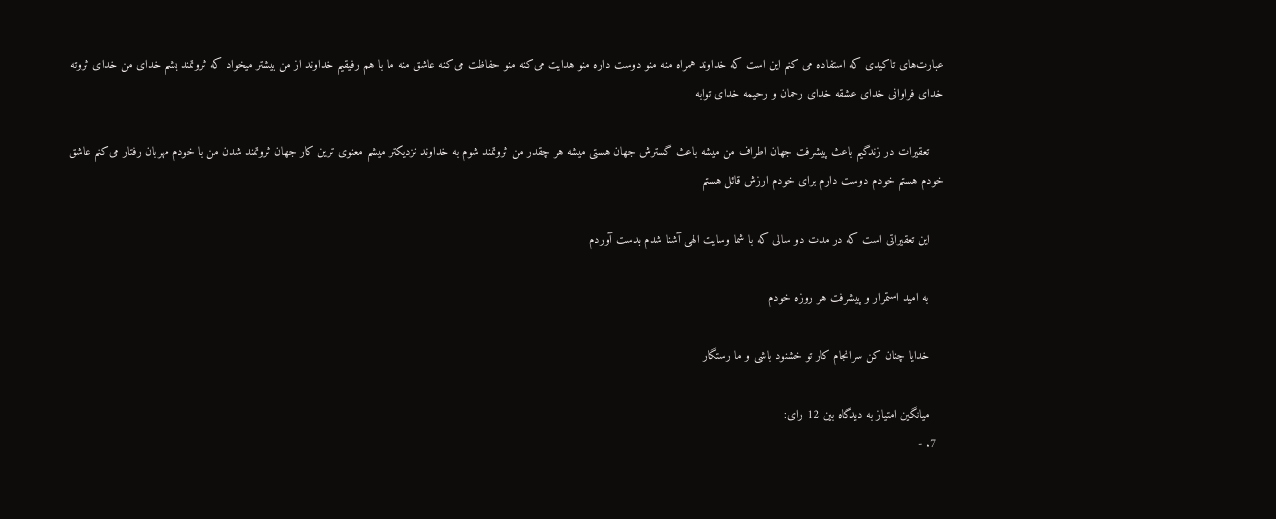عبارت‌های تاکیدی که استفاده می کنم این است که خداوند همراه منه منو دوست داره منو هدایت می‌کنه منو حفاظت می‌کنه عاشق منه ما با هم رفیقیم خداوند از من بیشتر میخواد که ثروتمند بشم خدای من خدای ثروته خدای فراوانی خدای عشقه خدای رحمان و رحیمه خدای توابه

    تعقیرات در زندگیم باعث پیشرفت جهان اطراف من میشه باعث گسترش جهان هستی میشه هر چقدر من ثروتمند شوم به خداوند نزدیکتر میشم معنوی ترین کار جهان ثروتمند شدن من با خودم مهربان رفتار می‌کنم عاشق خودم هستم خودم دوست دارم برای خودم ارزش قائل هستم

    این تعقیراتی است که در مدت دو سالی که با شما وسایت الهی آشنا شدم بدست آوردم

    به امید استمرار و پیشرفت هر روزه خودم

    خدایا چنان کن سرانجام کار تو خشنود باشی و ما رستگار

    میانگین امتیاز به دیدگاه بین 12 رای:
  7. -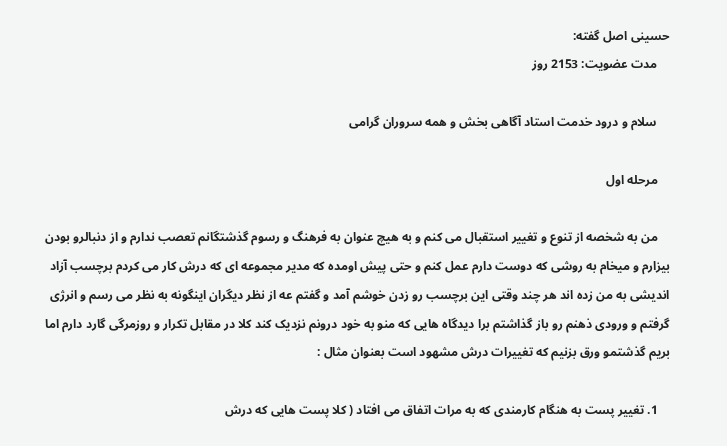حسینی اصل گفته:
    مدت عضویت: 2153 روز

    سلام و درود خدمت استاد آگاهی بخش و همه سروران گرامی

    مرحله اول

    من به شخصه از تنوع و تغییر استقبال می کنم و به هیچ عنوان به فرهنگ و رسوم گذشتگانم تعصب ندارم و از دنبالرو بودن بیزارم و میخام به روشی که دوست دارم عمل کنم و حتی پیش اومده که مدیر مجموعه ای که درش کار می کردم برچسب آزاد اندیشی به من زده اند هر چند وقتی این برچسب رو زدن خوشم آمد و گفتم عه از نظر دیگران اینگونه به نظر می رسم و انرژی گرفتم و ورودی ذهنم رو باز گذاشتم برا دیدگاه هایی که منو به خود درونم نزدیک کند کلا در مقابل تکرار و روزمرگی گارد دارم اما بریم گذشتمو ورق بزنیم که تغییرات درش مشهود است بعنوان مثال :

    1. تغییر پست به هنگام کارمندی که به مرات اتفاق می افتاد ( کلا پست هایی که درش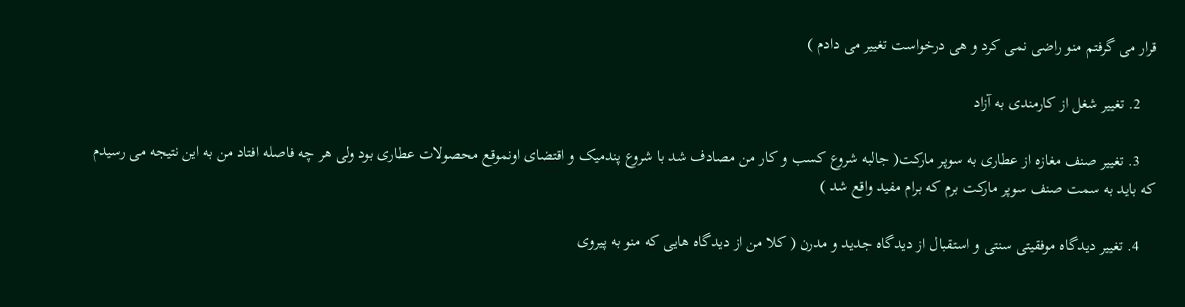قرار می گرفتم منو راضی نمی کرد و هی درخواست تغییر می دادم )

    2. تغییر شغل از کارمندی به آزاد

    3. تغییر صنف مغازه از عطاری به سوپر مارکت( جالبه شروع کسب و کار من مصادف شد با شروع پندمیک و اقتضای اونموقع محصولات عطاری بود ولی هر چه فاصله افتاد من به این نتیجه می رسیدم که باید به سمت صنف سوپر مارکت برم که برام مفید واقع شد )

    4. تغییر دیدگاه موفقیتی سنتی و استقبال از دیدگاه جدید و مدرن ( کلا من از دیدگاه هایی که منو به پیروی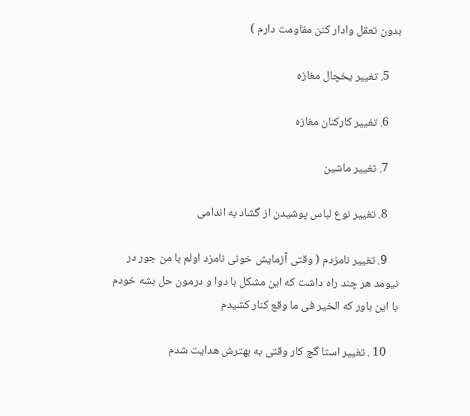بدون تعقل وادار کنن مقاومت دارم )

    5. تغییر یخچال مغازه

    6. تغییر کارکنان مغازه

    7. تغییر ماشین

    8. تغییر نوع لباس پوشیدن از گشاد به اندامی

    9. تغییر نامزدم ( وقتی آزمایش خونی نامزد اولم با من جور در نیومد هر چند راه داشت که این مشکل با دوا و درمون حل بشه خودم با این باور که الخیر فی ما وقع کنار کشیدم

    10 . تغییر استا گچ کار وقتی به بهترش هدایت شدم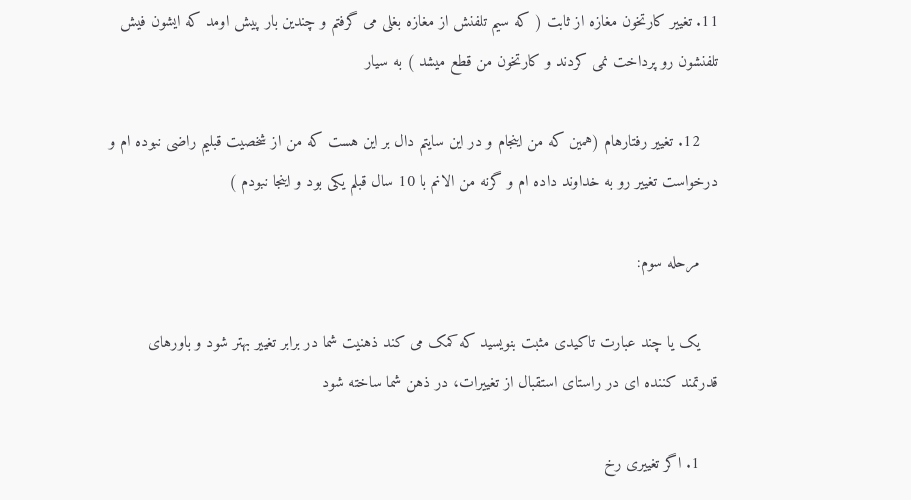11. تغییر کارتخون مغازه از ثابت ( که سیم تلفنش از مغازه بغلی می گرفتم و چندین بار پیش اومد که ایشون فیش تلفنشون رو پرداخت نمی کردند و کارتخون من قطع میشد ) به سیار

    12. تغییر رفتارهام (همین که من اینجام و در این سایتم دال بر این هست که من از شخصیت قبلیم راضی نبوده ام و درخواست تغییر رو به خداوند داده ام و گرنه من الانم با 10 سال قبلم یکی بود و اینجا نبودم )

    مرحله سوم:

    یک یا چند عبارت تاکیدی مثبت بنویسید که کمک می کند ذهنیت شما در برابر تغییر بهتر شود و باورهای قدرتمند کننده ای در راستای استقبال از تغییرات، در ذهن شما ساخته شود

    1. اگر تغییری رخ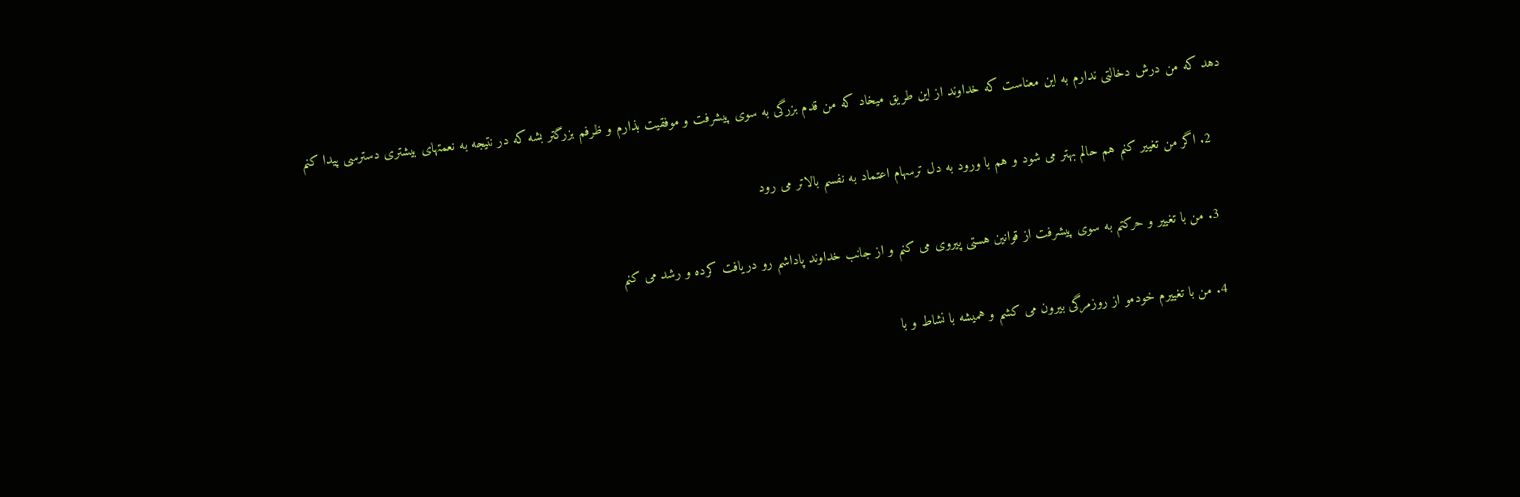دهد که من درش دخالتی ندارم به این معناست که خداوند از این طریق میخاد که من قدم بزرگی به سوی پیشرفت و موفقیت بذارم و ظرفم بزرگتر بشه که در نتیجه به نعمتهای بیشتری دسترسی پیدا کنم

    2. اگر من تغییر کنم هم حالم بهتر می شود و هم با ورود به دل ترسهام اعتماد به نفسم بالاتر می رود

    3. من با تغییر و حرکتم به سوی پیشرفت از قوانین هستی پیروی می کنم و از جانب خداوند پاداشم رو دریافت کرده و رشد می کنم

    4. من با تغییرم خودمو از روزمرگی بیرون می کشم و همیشه با نشاط و با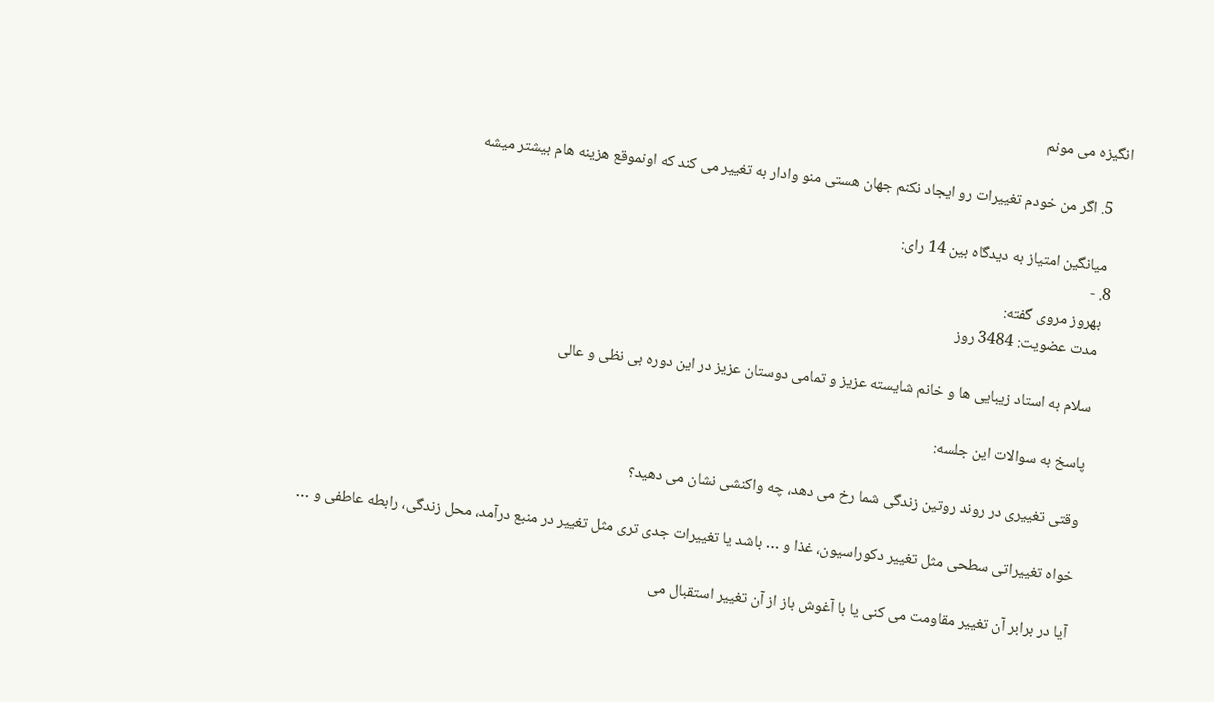انگیزه می مونم

    5. اگر من خودم تغییرات رو ایجاد نکنم جهان هستی منو وادار به تغییر می کند که اونموقع هزینه هام بیشتر میشه

    میانگین امتیاز به دیدگاه بین 14 رای:
  8. -
    بهروز مروی گفته:
    مدت عضویت: 3484 روز

    سلام به استاد زیبایی ها و خانم شایسته عزیز و تمامی دوستان عزیز در این دوره بی نظی و عالی

    پاسخ به سوالات این جلسه:

    وقتی تغییری در روند روتین زندگی شما رخ می دهد، چه واکنشی نشان می دهید؟

    خواه تغییراتی سطحی مثل تغییر دکوراسیون، غذا و … باشد یا تغییرات جدی تری مثل تغییر در منبع درآمد، محل زندگی، رابطه عاطفی و …

    آیا در برابر آن تغییر مقاومت می کنی یا با آغوش باز از آن تغییر استقبال می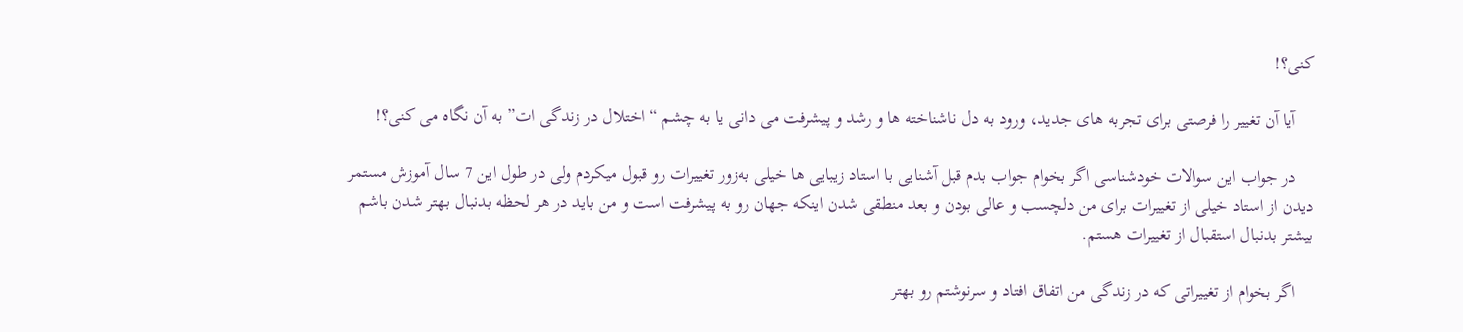کنی؟!

    آیا آن تغییر را فرصتی برای تجربه های جدید، ورود به دل ناشناخته ها و رشد و پیشرفت می دانی یا به چشم “اختلال در زندگی ات” به آن نگاه می کنی؟!

    در جواب این سوالات خودشناسی اگر بخوام جواب بدم قبل آشنایی با استاد زیبایی ها خیلی به‌زور تغییرات رو قبول میکردم ولی در طول این 7 سال آموزش مستمر دیدن از استاد خیلی از تغییرات برای من دلچسب و عالی بودن و بعد منطقی شدن اینکه جهان رو به پیشرفت است و من باید در هر لحظه بدنبال بهتر شدن باشم بیشتر بدنبال استقبال از تغییرات هستم.

    اگر بخوام از تغییراتی که در زندگی من اتفاق افتاد و سرنوشتم رو بهتر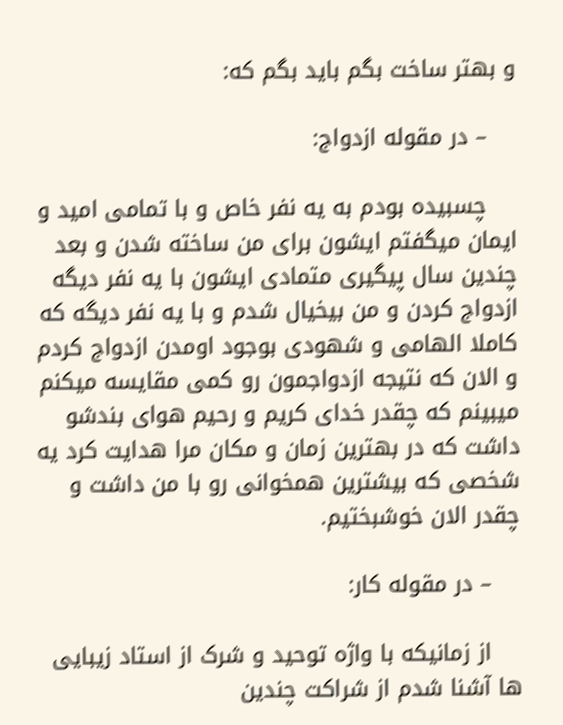و بهتر ساخت بگم باید بگم که:

    – در مقوله ازدواج:

    چسبیده بودم به یه نفر خاص و با تمامی امید و ایمان میگفتم ایشون برای من ساخته شدن و بعد چندین سال پیگیری متمادی ایشون با یه نفر دیگه ازدواج کردن و من بیخیال شدم و با یه نفر دیگه که کاملا الهامی و شهودی بوجود اومدن ازدواج کردم و الان که نتیجه ازدواجمون رو کمی مقایسه میکنم میبینم که چقدر خدای کریم و رحیم هوای بندشو داشت که در بهترین زمان و مکان مرا هدایت کرد یه شخصی که بیشترین همخوانی رو با من داشت و چقدر الان خوشبختیم.

    – در مقوله کار:

    از زمانیکه با واژه توحید و شرک از استاد زیبایی ها آشنا شدم از شراکت چندین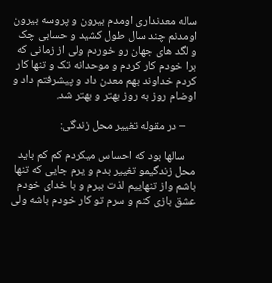ساله معدنداری اومدم بیرون و پروسه بیرون اومدنم چند سال طول کشید و حسابی چک و لگد های جهان رو خوردم ولی از زمانی که برا خودم کار کردم و موحدانه تک و تنها کار کردم خداوند بهم معدن داد و پیشرفتم داد و اوضام روز به روز بهتر و بهتر شد.

    – در مقوله تغییر محل زندگی:

    سالها بود که احساس میکردم کم کم باید محل زندگیمو تغییر بدم و یرم جایی که تنها باشم واز تنهاییم لذت ببرم و با خدای خودم عشق بازی کنم و سرم تو کار خودم باشه ولی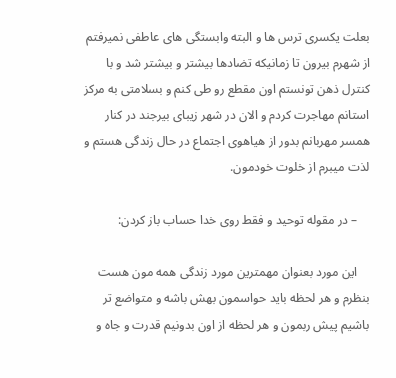بعلت یکسری ترس ها و البته وابستگی های عاطفی نمیرفتم از شهرم بیرون تا زمانیکه تضادها بیشتر و بیشتر شد و با کنترل ذهن تونستم اون مقطع رو طی کنم و بسلامتی به مرکز استانم مهاجرت کردم و الان در شهر زیبای بیرجند در کنار همسر مهربانم بدور از هیاهوی اجتماع در حال زندگی هستم و لذت میبرم از خلوت خودمون.

    – در مقوله توحید و فقط روی خدا حساب باز کردن:

    این مورد بعنوان مهمترین مورد زندگی همه مون هست بنظرم و هر لحظه باید حواسمون بهش باشه و متواضع تر باشیم پیش ربمون و هر لحظه از اون بدونیم قدرت و جاه و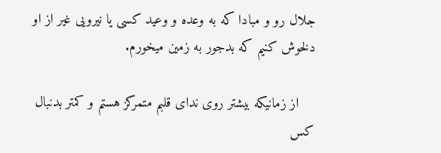جلال رو و مبادا که به وعده و وعید کسی یا نیرویی غیر از او دلخوش کنیم که بدجور به زمین میخورم.

    از زمانیکه بیشتر روی ندای قلبم متمرکز هستم و کمتر بدنبال کس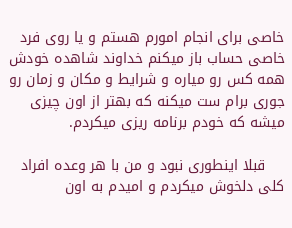خاصی برای انجام امورم هستم و یا روی فرد خاصی حساب باز میکنم خداوند شاهده خودش همه کس رو میاره و شرایط و مکان و زمان رو جوری برام ست میکنه که بهتر از اون چیزی میشه که خودم برنامه ریزی میکردم‌.

    قبلا اینطوری نبود و من با هر وعده افراد کلی دلخوش میکردم و امیدم به اون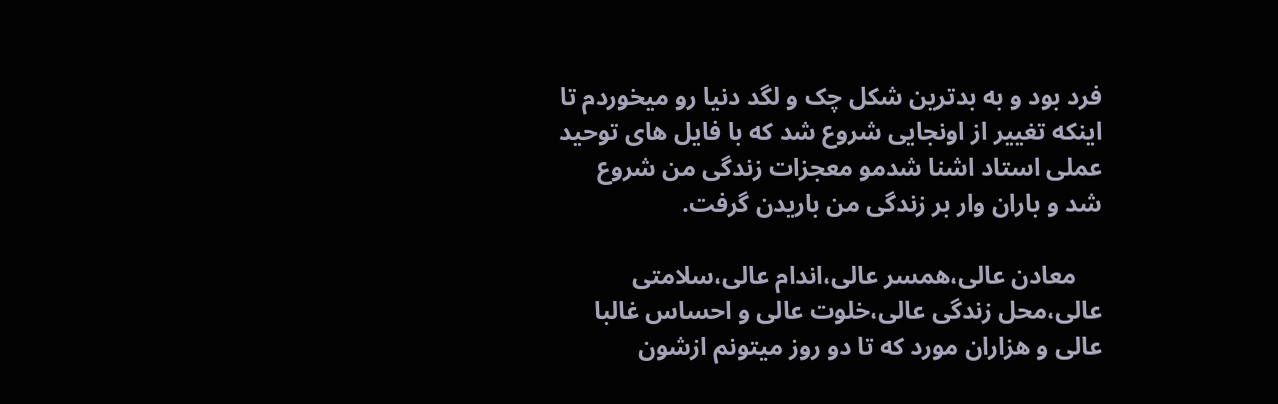فرد بود و به بدترین شکل چک و لگد دنیا رو میخوردم تا اینکه تغییر از اونجایی شروع شد که با فایل های توحید عملی استاد اشنا شدمو معجزات زندگی من شروع شد و باران وار بر زندگی من باریدن گرفت.

    معادن عالی،همسر عالی،اندام عالی،سلامتی عالی،محل زندگی عالی،خلوت عالی و احساس غالبا عالی و هزاران مورد که تا دو روز میتونم ازشون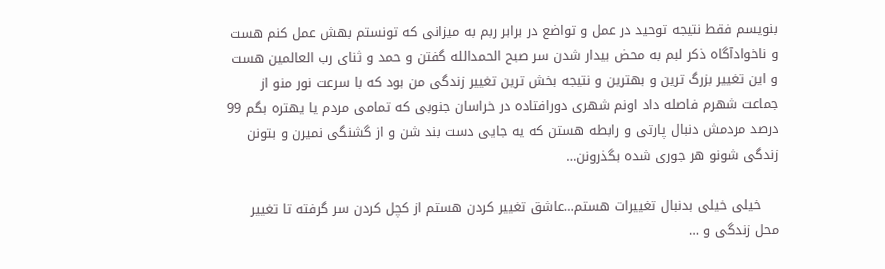بنویسم فقط نتیجه توحید در عمل و تواضع در برابر ربم به میزانی که تونستم بهش عمل کنم هست و ناخوادآگاه ذکر لبم به محض بیدار شدن سر صبح الحمدالله گفتن و حمد و ثنای رب العالمین هست و این تغییر بزرگ ترین و بهترین و نتیجه بخش ترین تغییر زندگی من بود که با سرعت نور منو از جماعت شهرم فاصله داد اونم شهری دورافتاده در خراسان جنوبی که تمامی مردم یا یهتره بگم 99 درصد مردمش دنبال پارتی و رابطه هستن که یه جایی دست بند شن و از گشنگی نمیرن و بتونن زندگی شونو هر جوری شده بگذرونن…

    خیلی خیلی بدنبال تغییرات هستم…عاشق تغییر کردن هستم از کچل کردن سر گرفته تا تغییر محل زندگی و …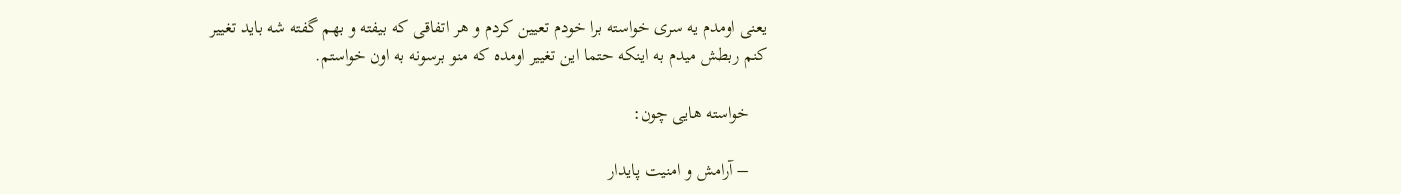یعنی اومدم یه سری خواسته برا خودم تعیین کردم و هر اتفاقی که بیفته و بهم گفته شه باید تغییر کنم ربطش میدم به اینکه حتما این تغییر اومده که منو برسونه به اون خواستم.

    خواسته هایی چون:

    – آرامش و امنیت پایدار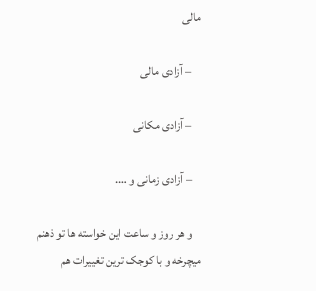مالی

    – آزادی مالی

    – آزادی مکانی

    – آزادی زمانی و ‌….

    و هر روز و ساعت این خواسته ها تو ذهنم میچرخه و با کوجک ترین تغییرات هم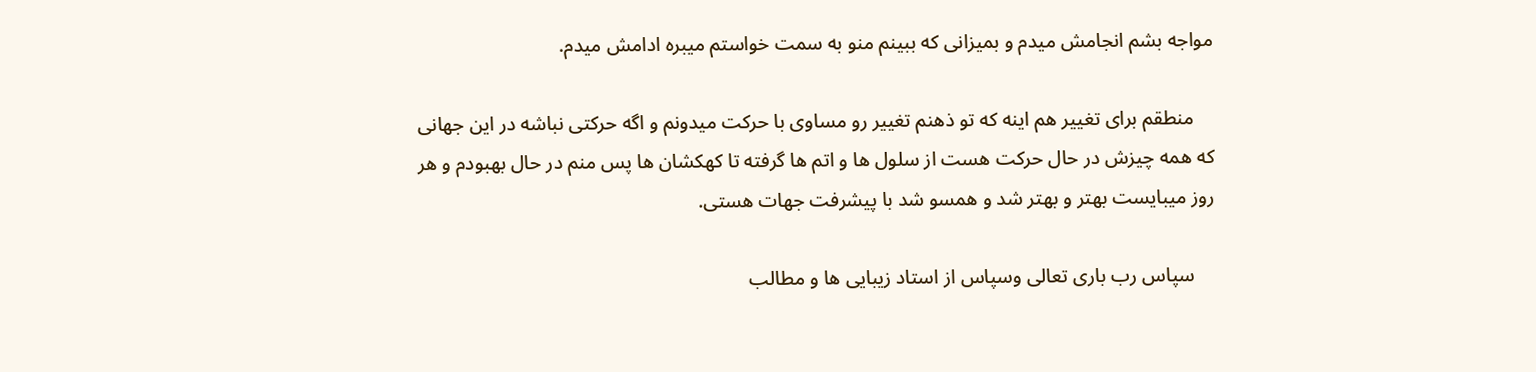مواجه بشم انجامش میدم و بمیزانی که ببینم منو به سمت خواستم میبره ادامش میدم.

    منطقم برای تغییر هم اینه که تو ذهنم تغییر رو مساوی با حرکت میدونم و اگه حرکتی نباشه در این جهانی که همه چیزش در حال حرکت هست از سلول ها و اتم ها گرفته تا کهکشان ها پس منم در حال بهبودم و هر روز میبایست بهتر و بهتر شد و همسو شد با پیشرفت جهات هستی.

    سپاس رب باری تعالی وسپاس از استاد زیبایی ها و مطالب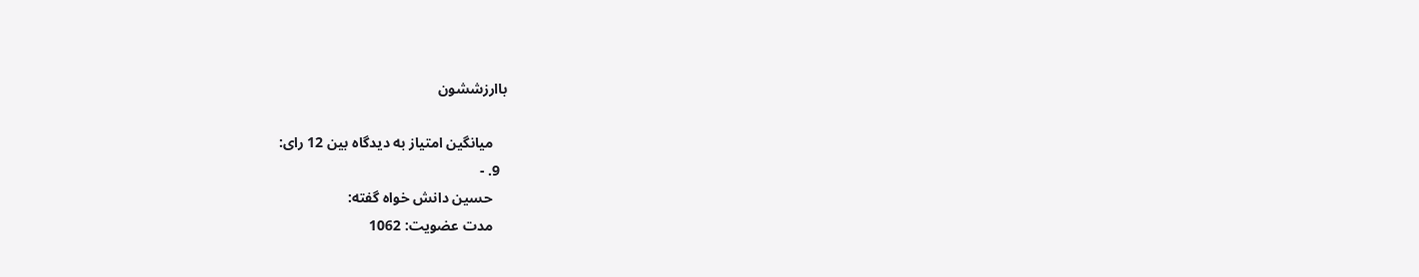باارزششون

    میانگین امتیاز به دیدگاه بین 12 رای:
  9. -
    حسین دانش خواه گفته:
    مدت عضویت: 1062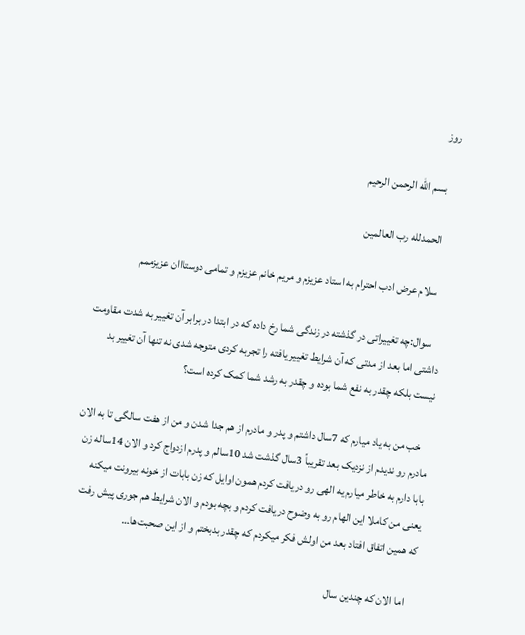روز

    بسم الله الرحمن الرحیم

    الحمدلله رب العالمین

    سلام عرض ادب احترام به استاد عزیزم و مریم خانم عزیزم و تمامی دوستااان عزیزممم

    سوال:چه تغییراتی در گذشته در زندگی شما رخ داده که در ابتدا در برابر آن تغییر به شدت مقاومت داشتی اما بعد از مدتی که آن شرایط تغییر یافته را تجربه کردی متوجه شدی نه تنها آن تغییر بد نیست بلکه چقدر به نفع شما بوده و چقدر به رشد شما کمک کرده است؟

    خب من به یاد میارم که 7سال داشتم و پدر و مادرم از هم جدا شدن و من از هفت سالگی تا به الان مادرم رو ندیدم از نزدیک بعد تقریباً 3سال گذشت شد 10سالم و پدرم ازدواج کرد و الان 14ساله زن بابا دارم به خاطر میارم یه الهی رو دریافت کردم همون اوایل که زن بابات از خونه بیرونت میکنه یعنی من کاملا این الهام رو به وضوح دریافت کردم و بچه بودم و الان شرایط هم جوری پیش رفت که همین اتفاق افتاد بعد من اولش فکر میکردم که چقدر بدبختم و از این صحبت‌ها…

    اما الان که چندین سال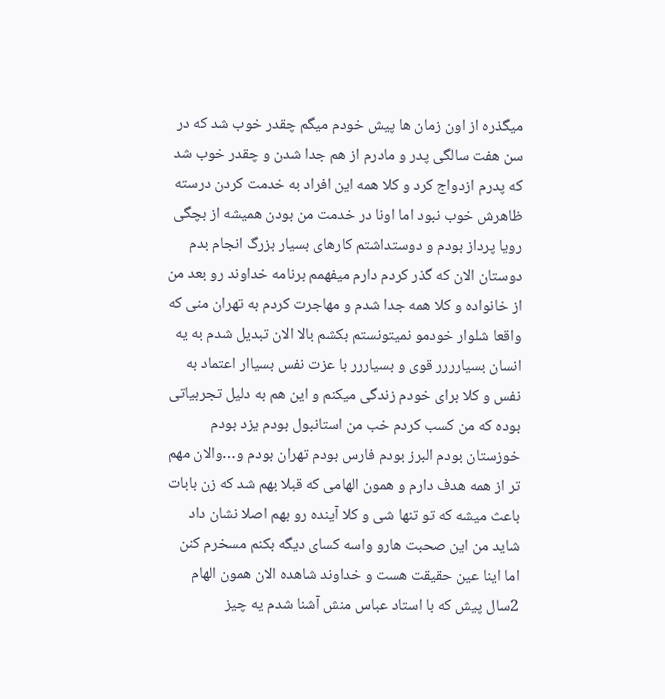میگذره از اون زمان ها پیش خودم میگم چقدر خوب شد که در سن هفت سالگی پدر و مادرم از هم جدا شدن و چقدر خوب شد که پدرم ازدواج کرد و کلا همه این افراد به خدمت کردن درسته ظاهرش خوب نبود اما اونا در خدمت من بودن همیشه از بچگی رویا پرداز بودم و دوستداشتم کارهای بسیار بزرگ انجام بدم دوستان الان که گذر کردم دارم میفهمم برنامه خداوند رو بعد من از خانواده و کلا همه جدا شدم و مهاجرت کردم به تهران منی که واقعا شلوار خودمو نمیتونستم بکشم بالا الان تبدیل شدم به یه انسان بسیارررر قوی و بسیاررر با عزت نفس بسیاار اعتماد به نفس و کلا برای خودم زندگی میکنم و این هم به دلیل تجربیاتی بوده که من کسب کردم خب من استانبول بودم یزد بودم خوزستان بودم البرز بودم فارس بودم تهران بودم و…والان مهم تر از همه هدف دارم و همون الهامی که قبلا بهم شد که زن بابات باعث میشه که تو تنها شی و کلا آینده رو بهم اصلا نشان داد شاید من این صحبت هارو واسه کسای دیگه بکنم مسخرم کنن اما اینا عین حقیقت هست و خداوند شاهده الان همون الهام 2سال پیش که با استاد عباس منش آشنا شدم یه چیز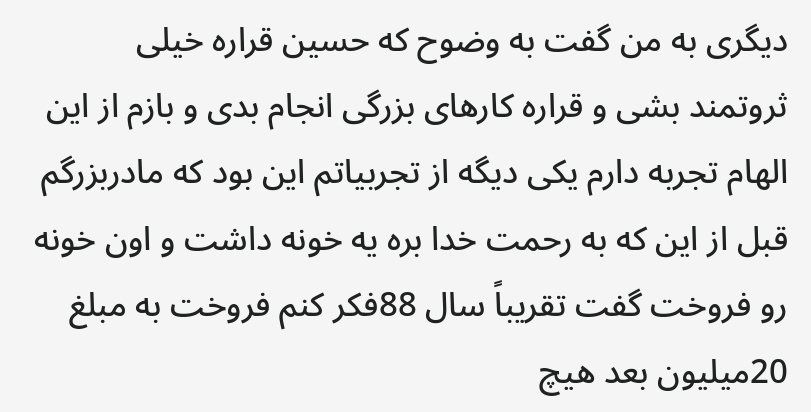دیگری به من گفت به وضوح که حسین قراره خیلی ثروتمند بشی و قراره کارهای بزرگی انجام بدی و بازم از این الهام تجربه دارم یکی دیگه از تجربیاتم این بود که مادربزرگم قبل از این که به رحمت خدا بره یه خونه داشت و اون خونه رو فروخت گفت تقریباً سال 88فکر کنم فروخت به مبلغ 20میلیون بعد هیچ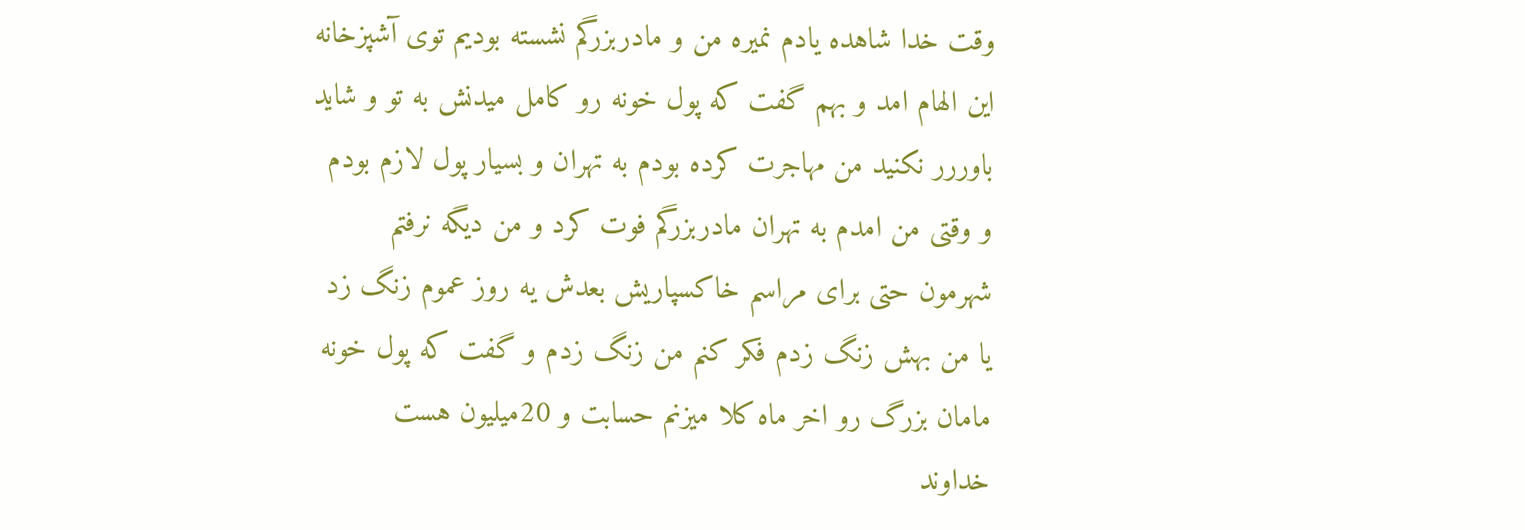وقت خدا شاهده یادم نمیره من و مادربزرگم نشسته بودیم توی آشپزخانه این الهام امد و بهم گفت که پول خونه رو کامل میدنش به تو و شاید باوررر نکنید من مهاجرت کرده بودم به تهران و بسیار پول لازم بودم و وقتی من امدم به تهران مادربزرگم فوت کرد و من دیگه نرفتم شهرمون حتی برای مراسم خاکسپاریش بعدش یه روز عموم زنگ زد یا من بهش زنگ زدم فکر کنم من زنگ زدم و گفت که پول خونه مامان بزرگ رو اخر ماه کلا میزنم حسابت و 20میلیون هست خداوند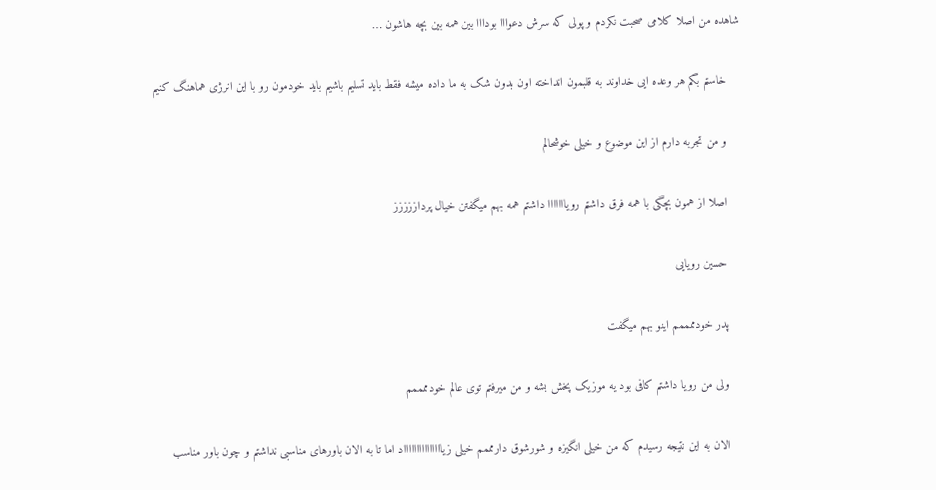شاهده من اصلا کلامی صحبت نکردم و پولی که سرش دعوااا بودااا بین همه بین بچه هاشون …

    خاستم بگم هر وعده ایی خداوند به قلبمون انداخته اون بدون شک به ما داده میشه فقط باید تسلیم باشیم باید خودمون رو با این انرژی هماهنگ کنیم

    و من تجربه دارم از این موضوع و خیلی خوشحالم

    اصلا از همون بچگی با همه فرق داشتم رویااااااا داشتم همه بهم میگفتن خیال پرداززززز

    حسین رویایی

    پدر خودممممم اینو بهم میگفت

    ولی من رویا داشتم کافی بود یه موزیک پخش بشه و من میرفتم توی عالم خودممممم

    الان به این نتیجه رسیدم که من خیلی انگیزه و شورشوق دارمممم خیلی زیاااااااااااااااد اما تا به الان باورهای مناسبی نداشتم و چون باور مناسب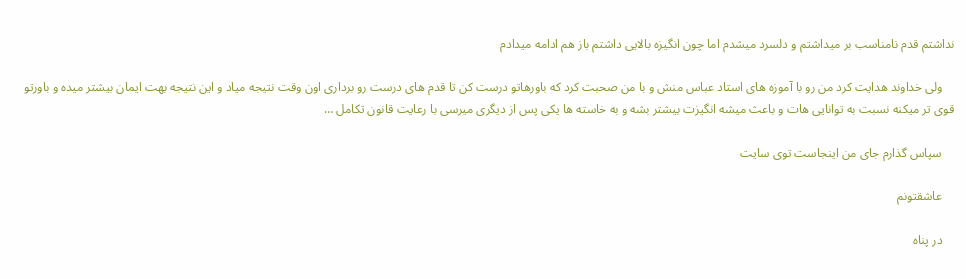نداشتم قدم نامناسب بر میداشتم و دلسرد میشدم اما چون انگیزه بالایی داشتم باز هم ادامه میدادم

    ولی خداوند هدایت کرد من رو با آموزه های استاد عباس منش و با من صحبت کرد که باورهاتو درست کن تا قدم های درست رو برداری اون وقت نتیجه میاد و این نتیجه بهت ایمان بیشتر میده و باورتو قوی تر میکنه نسبت به توانایی هات و باعث میشه انگیزت بیشتر بشه و به خاسته ها یکی پس از دیگری میرسی با رعایت قانون تکامل …

    سپاس گذارم جای من اینجاست توی سایت

    عاشقتونم

    در پناه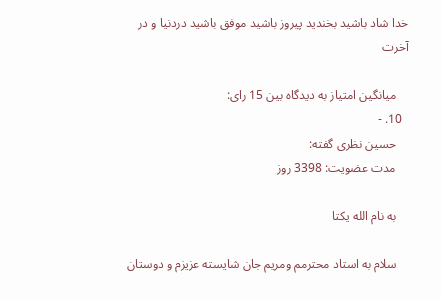خدا شاد باشید بخندید پیروز باشید موفق باشید دردنیا و در آخرت

    میانگین امتیاز به دیدگاه بین 15 رای:
  10. -
    حسین نظری گفته:
    مدت عضویت: 3398 روز

    به نام الله یکتا

    سلام به استاد محترمم ومریم جان شایسته عزیزم و دوستان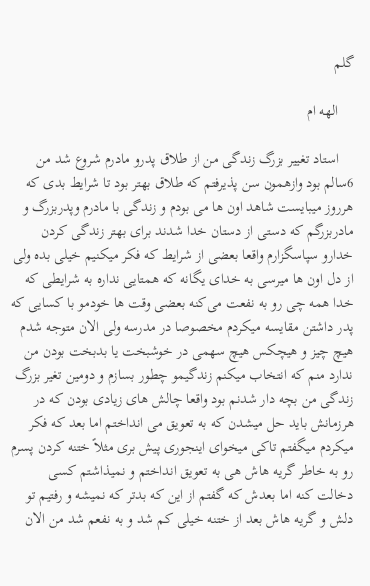گلم

    الهه ام

    استاد تغییر بزرگ زندگی من از طلاق پدرو مادرم شروع شد من 6سالم بود وازهمون سن پذیرفتم که طلاق بهتر بود تا شرایط بدی که هرروز میبایست شاهد اون ها می بودم و زندگی با مادرم وپدربزرگ و مادربزرگم که دستی از دستان خدا شدند برای بهتر زندگی کردن خدارو سپاسگزارم واقعا بعضی از شرایط که فکر میکنیم خیلی بده ولی از دل اون ها میرسی به خدای یگانه که همتایی نداره به شرایطی که خدا همه چی رو به نفعت می‌کنه بعضی وقت ها خودمو با کسایی که پدر داشتن مقایسه میکردم مخصوصا در مدرسه ولی الان متوجه شدم هیچ چیز و هیچکس هیچ سهمی در خوشبخت یا بدبخت بودن من ندارد منم که انتخاب میکنم زندگیمو چطور بسازم و دومین تغیر بزرگ زندگی من بچه دار شدنم بود واقعا چالش های زیادی بودن که در هرزمانش باید حل میشدن که به تعویق می انداختم اما بعد که فکر میکردم میگفتم تاکی میخوای اینجوری پیش بری مثلاً ختنه کردن پسرم رو به خاطر گریه هاش هی به تعویق انداختم و نمیذاشتم کسی دخالت کنه اما بعدش که گفتم از این که بدتر که نمیشه و رفتیم تو دلش و گریه هاش بعد از ختنه خیلی کم شد و به نفعم شد من الان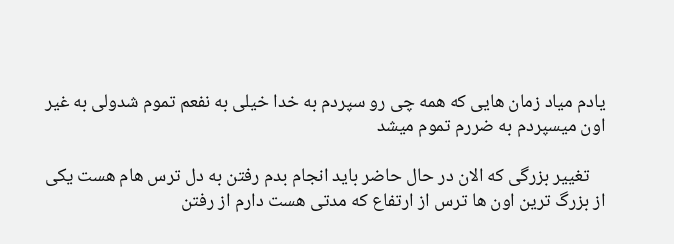یادم میاد زمان هایی که همه چی رو سپردم به خدا خیلی به نفعم تموم شدولی به غیر اون میسپردم به ضررم تموم میشد

    تغییر بزرگی که الان در حال حاضر باید انجام بدم رفتن به دل ترس هام هست یکی از بزرگ ترین اون ها ترس از ارتفاع که مدتی هست دارم از رفتن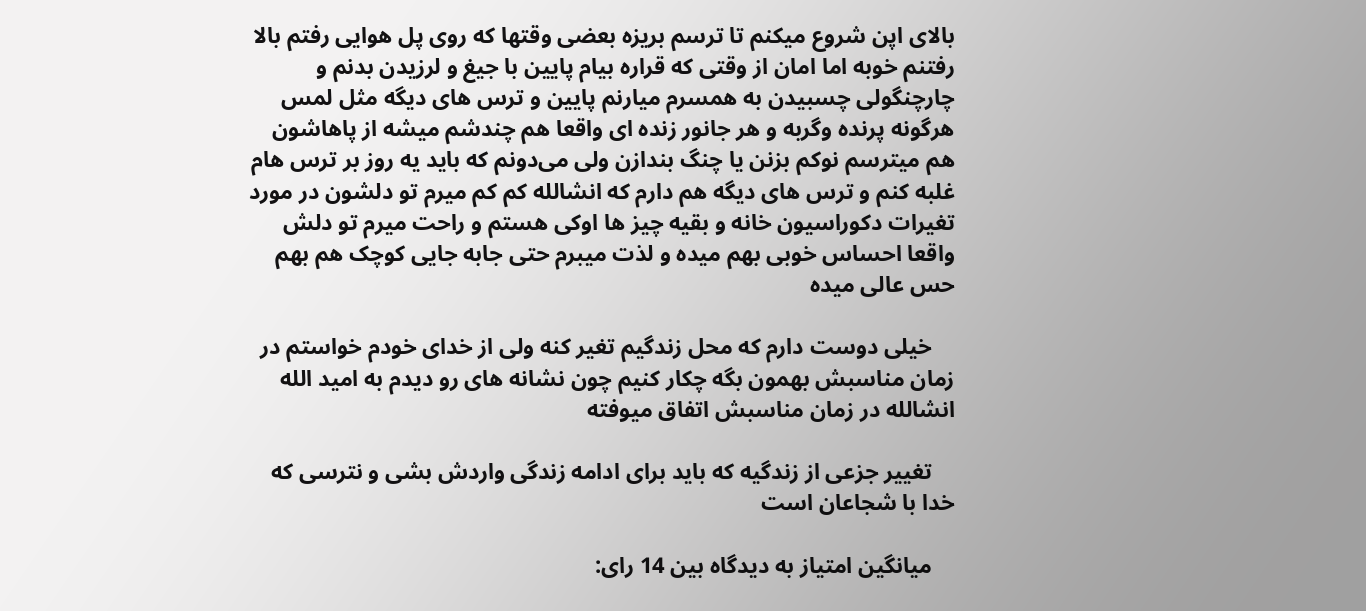بالای اپن شروع میکنم تا ترسم بریزه بعضی وقتها که روی پل هوایی رفتم بالا رفتنم خوبه اما امان از وقتی که قراره بیام پایین با جیغ و لرزیدن بدنم و چارچنگولی چسبیدن به همسرم میارنم پایین و ترس های دیگه مثل لمس هرگونه پرنده وگربه و هر جانور زنده ای واقعا هم چندشم میشه از پاهاشون هم میترسم نوکم بزنن یا چنگ بندازن ولی می‌دونم که باید یه روز بر ترس هام غلبه کنم و ترس های دیگه هم دارم که انشالله کم کم میرم تو دلشون در مورد تغیرات دکوراسیون خانه و بقیه چیز ها اوکی هستم و راحت میرم تو دلش واقعا احساس خوبی بهم میده و لذت میبرم حتی جابه جایی کوچک هم بهم حس عالی میده

    خیلی دوست دارم که محل زندگیم تغیر کنه ولی از خدای خودم خواستم در زمان مناسبش بهمون بگه چکار کنیم چون نشانه های رو دیدم به امید الله انشالله در زمان مناسبش اتفاق میوفته

    تغییر جزعی از زندگیه که باید برای ادامه زندگی واردش بشی و نترسی که خدا با شجاعان است

    میانگین امتیاز به دیدگاه بین 14 رای: